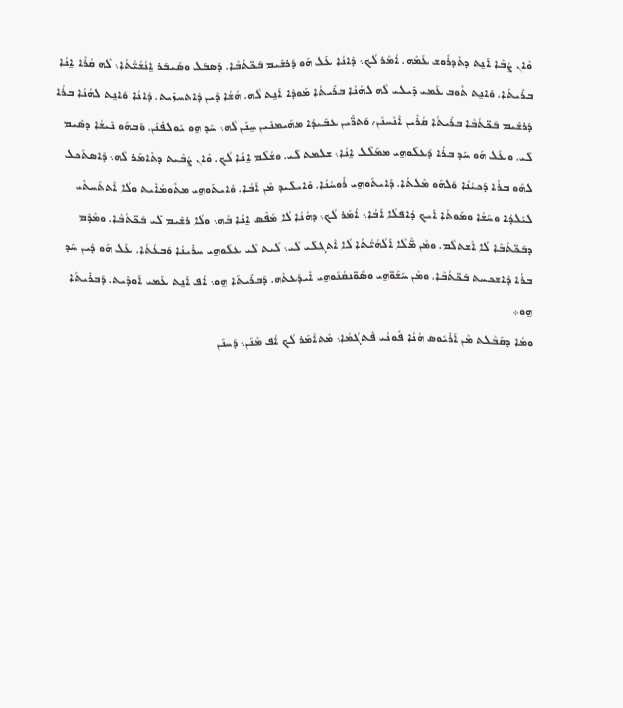ܘܶܐܢ ܨܳܒܶܐ ܐܰܢ̱ܬ ܕܬܶܕܪܽܘܫ ܥܰܡܶܗ. ܐܳܡܰܪ ܠܳܟ܆ ܕܶܐܢܳܐ ܥܰܠ ܗܰܘ ܕܰܪܫܺܝܡ ܒܰܟ̈ܬܳܒܶܐ. ܕܰܣܒܰܠ ܘܣܰܝܒܰܪ ܐ̱ܢܳܫܳܝ̈ܳܬܳܐ܆ ܠܶܗ ܩܳܪܶܐ ܐ̱ܢܳܐ ܒܪܺܝܬܳܐ. ܘܰܐܢ̱ܬ ܬܽܘܒ ܥܰܡܝ ܕܺܝܠܝ ܠܶܗ ܠܗܳܢܳܐ ܒܪܺܝܬܳܐ ܡܰܘܕܶܐ ܐܰܢ̱ܬ ܠܶܗ. ܗܳܫܳܐ ܕܶܝܢ ܕܶܐܬܚܙܺܝܬ. ܕܶܐܢܳܐ ܘܰܐܢ̱ܬ ܠܗܳܢܳܐ ܒܪܳܐ ܕܰܪܫܺܝܡ ܒܰܟ̈ܬܳܒܶܐ ܒܪܺܝܬܳܐ ܩܳܪܶܝܢ ܐܶܢܰܚܢܰܢ܇ ܘܰܬܪ̈ܰܝܢ ܥܒܺܝܕܳܐ ܡܗܰܝܡܢܺܝܢ ܚ̱ܢܰܢ ܠܶܗ܆ ܚܰܕ ܗ̱ܘ ܝܽܘܠܦܳܢܰܢ. ܘܰܒܗܰܘ ܢܺܝܫܳܐ ܕܣܺܝܡ ܠܺܝ. ܘܥܰܠ ܗܰܘ ܚܰܕ ܒܪܳܐ ܕܰܥܠܰܘܗ̱ܝ ܡܡܰܠܶܠ ܐ̱ܢܳܐ܆ ܫܠܡܬ ܠܺܝ. ܘܫܳܠܶܡ ܐ̱ܢܳܐ ܠܳܟ. ܘܶܐܢ ܨܳܒܶܝܬ ܕܬܺܐܡܰܪ ܠܶܗ܆ ܕܶܐܣܬܰܟܠ ܠܗܰܘ ܒܪܳܐ ܕܰܟܝܳܢܳܐ ܘܰܠܗܰܘ ܡܶܠܬܳܐ. ܕܺܐܝܬܰܘܗ̱ܝ ܪܽܘܚܳܢܳܐ. ܘܺܐܝܠܺܝܕ ܡܶܢ ܐܰܒܳܐ. ܘܺܐܝܬܰܘܗ̱ܝ ܡܬܽܘܡܳܐܺܝܬ ܘܠܳܐ ܐܶܬܬܰܚܬܺܝ ܠܝܰܠܕܳܐ ܘܚܰܫܳܐ ܘܡܰܘܬܳܐ ܐܰܝܟ ܕܳܐܦܠܳܐ ܐܰܒܳܐ܆ ܐܳܡܰܪ ܠܳܟ܆ ܕܗܳܢܳܐ ܠܳܐ ܡܰܦܶܣ ܐ̱ܢܳܐ ܒܶܗ܆ ܘܠܳܐ ܪܫܺܝܡ ܠܺܝ ܒܰܟ̈ܬܳܒܶܐ. ܘܡܶܕܶܡ ܕܒܰܟ̈ܬܳܒܶܐ ܠܳܐ ܐܶܫܬܠܶܡ. ܘܡܶܢ ܡ̈ܶܠܶܐ ܐܰܠܳܗܳܝ̈ܳܬܳܐ ܠܳܐ ܐܶܬܓܠܺܝ ܠܺܝ܆ ܠܰܝܬ ܠܺܝ ܥܠܰܘܗ̱ܝ ܚܪܺܝܢܳܐ ܘܰܒܥܳܬܳܐ. ܥܰܠ ܗܰܘ ܕܶܝܢ ܚܰܕ ܒܪܳܐ ܕܶܐܫܟܚܬ ܒܰܟ̈ܬܳܒܶܐ. ܘܡܶܢ ܚܰܫܰܘ̈ܗ̱ܝ ܘܣܽܘ̈ܢܩܳܢܰܘܗ̱ܝ ܐܺܝܕܰܥܬܶܗ. ܕܰܒܪܺܝܬܰܐ ܗ̱ܘ܆ ܐܳܦ ܐܰܢ̱ܬ ܥܰܡܝ ܐܰܘܕܺܝܬ. ܕܰܒܪܺܝܬܰܐ ܗ̱ܘ܀
ܘܡܳܐ ܕܩܰܒܶܠܬ ܡܶܢ ܐܰܪܺܝܽܘܣ ܗܳܢܳܐ ܦܽܘܢܳܝ ܦܶܬܓܳܡܳܐ܆ ܡܶܬܐܶܡܰܪ ܠܳܟ ܐܳܦ ܡܶܢܰܢ܆ ܕܰܚܢܰܢ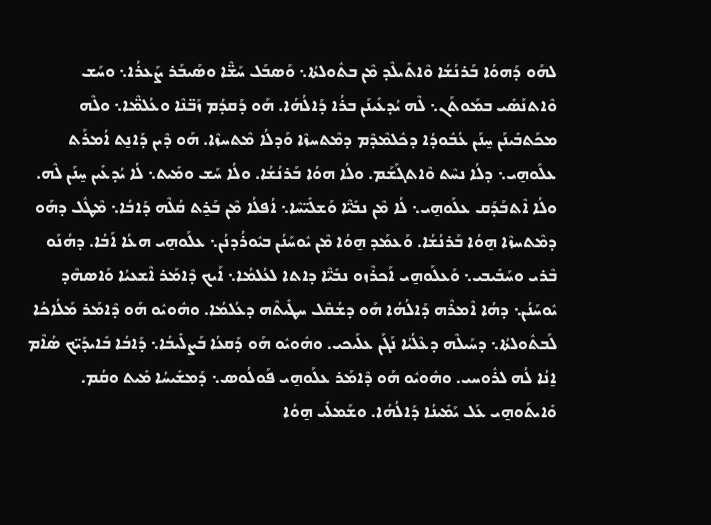ܠܗܰܘ ܕܰܗܘܳܐ ܒܰܪܢܳܫܳܐ ܘܶܐܬܺܝܠܶܕ ܡܶܢ ܒܬܽܘܠܬܳܐ܆ ܘܰܣܒܰܠ ܚܰܫ̈ܶܐ ܘܣܰܝܒܰܪ ܨܰܥܪܳܐ܆ ܘܚܰܫ ܘܶܐܬܢܰܣܺܝ ܒܡܰܘܬܰܢ܆ ܠܶܗ ܝܳܕܥܺܝܢܰܢ ܒܪܳܐ ܕܰܐܠܳܗܳܐ. ܗܰܘ ܕܰܩܕܳܡ ܙܰܒ̈ܢܶܐ ܘܥܳܠܡ̈ܶܐ܆ ܘܠܶܗ ܡܟܰܬܒܺܝܢܰܢ ܚ̱ܢܰܢ ܥܳܒܽܘܕܳܐ ܕܟܽܠܡܶܕܶܡ ܕܡܶܬܚܙܶܐ ܘܰܕܠܳܐ ܡܶܬܚܙܶܐ. ܗܰܘ ܕܶܝܢ ܕܰܐܢ̱ܬ ܐܳܡܪܰܬ ܥܠܰܘܗ̱ܝ܆ ܕܠܳܐ ܢܚܶܬ ܘܶܐܬܓܰܫܰܡ. ܘܠܳܐ ܗܘܳܐ ܒܰܪܢܳܫܳܐ. ܘܠܳܐ ܚܰܫ ܘܡܺܝܬ܆ ܠܳܐ ܝܳܕܥܺܝܢ ܚ̱ܢܰܢ ܠܶܗ. ܘܠܳܐ ܐܶܬܒܰܕܰܩ ܥܠܰܘܗ̱ܝ܆ ܠܳܐ ܡܶܢ ܢܒܺܝ̈ܶܐ ܘܰܫܠܺܝ̈ܚܶܐ܆ ܐܳܦܠܳܐ ܡܶܢ ܒܰܪ̱ܬ ܩܳܠܶܗ ܕܰܐܒܳܐ܆ ܡܶܛܽܠ ܕܗܰܘ ܕܡܶܬܚܙܶܐ ܗ̱ܘܳܐ ܒܰܪܢܳܫܳܐ. ܘܰܥܡܰܕ ܗ̱ܘܳܐ ܡܶܢ ܝܽܘܚܰܢܳܢ ܒܝܽܘܪܳܕܢܳܢ܆ ܥܠܰܘܗ̱ܝ ܗܥܳܐ ܐܰܒܳܐ. ܕܗܳܢܰܘ ܒܶܪܝ ܘܚܰܒܺܝܒܝ܆ ܘܰܥܠܰܘܗ̱ܝ ܐܰܟܪܶܙܘ ܢܒܺܝ̈ܶܐ ܕܐܬܐ ܠܥܳܠܡܳܐ܆ ܐܰܝܟ ܕܶܐܡܰܪ ܐܶܫܥܝܳܐ ܘܰܐܣܗܶܕ ܝܽܘܚܰܢܳܢ܆ ܕܗܳܐ ܐܶܡܪܶܗ ܕܰܐܠܳܗܳܐ ܗܰܘ ܕܫܳܩܶܠ ܚܛܺܝܬܶܗ ܕܥܳܠܡܳܐ. ܘܗܽܘܝܽܘ ܗܰܘ ܕܶܐܡܰܪ ܡܰܠܳܐܟܳܐ ܠܰܒܬܽܘܠܬܳܐ܆ ܕܚܰܝܠܶܗ ܕܥܶܠܳܝܳܐ ܢܰܓܰܢ ܥܠܰܝܟܝ. ܘܗܽܘܝܽܘ ܗܰܘ ܕܰܩܥܳܐ ܒܰܨܠܺܝܒܳܐ܆ ܕܰܐܒܳܐ ܒܺܐܝܕܰܝ̈ܟ ܣܳܐܶܡ ܐ̱ܢܳܐ ܠܳܗ ܠܪܽܘܚܝ. ܘܗܽܘܝܽܘ ܗܰܘ ܕܶܐܡܰܪ ܥܠܰܘܗ̱ܝ ܦܰܘܠܳܘܣ܆ ܕܰܡܫܺܝܚܳܐ ܡܺܝܬ ܘܩܳܡ. ܘܺܐܝܬܰܘܗ̱ܝ ܥܰܠ ܝܰܡܺܝܢܳܐ ܕܰܐܠܳܗܳܐ. ܘܫܰܡܠܺܝ ܗ̱ܘܳܐ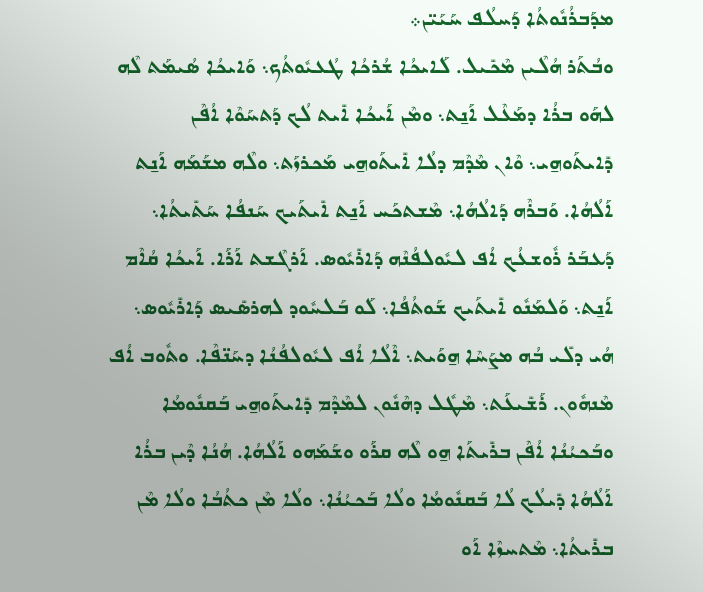ܡܕܰܒܪܳܢܽܘܬܳܐ ܕܰܚܠܳܦ ܚܰܝܰܝ̈ܢ܀
ܘܒܳܬܰܪ ܗܳܠܶܝܢ ܡܶܟܺܝܠ. ܠܰܐܝܟܳܐ ܫܳܪܟܳܐ ܛܳܥܝܽܘܬܳܟ܆ ܘܰܐܝܟܳܐ ܣܳܝܡܰܬ ܠܶܗ ܠܗܰܘ ܒܪܳܐ ܕܡܰܥܶܠ ܐܰܢ̱ܬ܆ ܘܡܶܢ ܐܰܝܟܳܐ ܐܺܝܬ ܠܳܟ ܕܰܬܚܰܘܶܐ ܐܳܦܶܢ ܕܺܐܝܬܰܘܗ̱ܝ܆ ܘܶܐܢ ܡܶܕܶܡ ܕܠܳܐ ܐܺܝܬܰܘܗ̱ܝ ܡܰܟܪܙܰܬ܆ ܘܠܶܗ ܡܫܰܡܰܗ ܐܰܢ̱ܬ ܐܰܠܳܗܳܐ. ܘܰܒܪܶܗ ܕܰܐܠܳܗܳܐ܆ ܡܶܫܬܟܰܚ ܐܰܢ̱ܬ ܐܺܝܬܰܝܟ ܚܰܢܦܳܐ ܚܰܬܺܝܬܳܐ܆ ܕܰܥܒܰܪ ܪܽܘܫܥܳܟ ܐܳܦ ܠܝܽܘܠܦܳܢܶܗ ܕܰܐܪܺܝܽܘܣ. ܐܰܪܓܶܫܬ ܐܰܪܰܐ. ܐܰܝܟܳܐ ܩܳܐܶܡ ܐܰܢ̱ܬ܆ ܘܰܠܡܰܢܽܘ ܐܺܝܬܰܝܟ ܫܰܘܬܳܦܳܐ܆ ܠܰܘ ܒܰܠܚܽܘܕ ܠܗܪܣܺܝܣ ܕܰܐܪܺܝܽܘܣ܆ ܗܳܝ ܕܠܺܝ ܒܳܗ ܡܨܰܚܶܐ ܗ̱ܘܰܝܬ܆ ܐܶܠܳܐ ܐܳܦ ܠܝܽܘܠܦܳܢܳܐ ܕܚܰܢ̈ܦܶܐ. ܘܬܽܘܒ ܐܳܦ ܡܶܢܗܽܘܢ. ܪܰܫܺܝܥܰܬ܆ ܡܶܛܽܠ ܕܗܶܢܽܘܢ ܠܡܶܕܶܡ ܕܺܐܝܬܰܘܗ̱ܝ ܒܰܩܢܽܘܡܳܐ ܘܒܰܟܝܳܢܳܐ ܐܳܦܶܢ ܒܪܺܝܬܰܐ ܗ̱ܘ ܠܶܗ ܩܪܰܘ ܘܫܰܡܰܗܘ ܐܰܠܳܗܳܐ. ܗܳܢܳܐ ܕܶܝܢ ܒܪܳܐ ܐܰܠܳܗܳܐ ܕܺܝܠܳܟ ܠܳܐ ܒܰܩܢܽܘܡܳܐ ܘܠܳܐ ܒܰܟܝܳܢܳܐ܆ ܘܠܳܐ ܡܶܢ ܟܬܳܒܳܐ ܘܠܳܐ ܡܶܢ ܒܪܺܝܬܳܐ܆ ܡܶܬܚܙܶܐ ܐܰܘ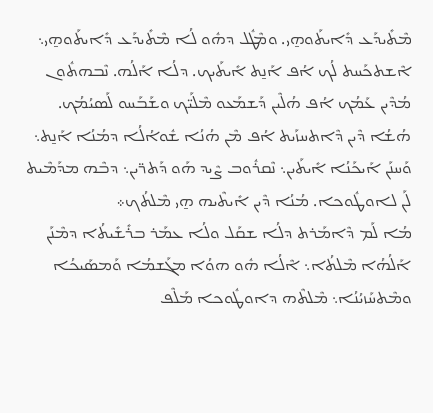ܡܶܬܺܝܕܰܥ ܕܺܐܝܬܰܘܗ̱ܝ. ܘܡܶܛܽܠ ܕܗܽܘ ܠܳܐ ܡܶܬܺܝܕܰܥ ܕܺܐܝܬܰܘܗ̱ܝ܆ ܐܶܫܬܟܰܚܬ ܠܳܟ ܐܳܦ ܐܰܢ̱ܬ ܐܺܝܬܰܝܟ. ܕܠܳܐ ܐܰܠܳܗ. ܢܶܒܗܬܽܘܢ ܡܳܕܶܝܢ ܥܰܡܳܟ ܐܳܦ ܗܳܠܶܝܢ ܕܰܫܡܰܥܘ ܡܶܠܰܝ̈ܟ ܘܫܰܒܰܚܘ ܠܰܣܝܳܡܳܟ. ܗܳܫܳܐ ܕܶܝܢ ܕܶܐܬܚܙܰܝܬ ܐܳܦ ܡܶܢ ܗܳܢܳܐ ܫܽܘܐܳܠܳܐ ܕܡܳܢܳܐ ܐܰܢ̱ܬ܆ ܘܰܚܢܰܢ ܐܰܝܟܰܢܳܐ ܐܺܝܬܰܝܢ܆ ܢܶܩܪܽܘܒ ܨܶܝܕ ܗܰܘ ܕܰܬܪ̈ܝܢ܆ ܕܒܶܗ ܡܕܰܡܶܝܬ ܠܰܢ ܠܐܘܛܽܘܟܐ. ܡܳܢܳܐ ܕܶܝܢ ܐܺܝܬܶܝܗ ܗ̱ܝ ܡܶܠܬܳܟ܀
ܡܳܐ ܠܰܡ ܕܶܐܡܰܪܬ ܕܠܳܐ ܫܩܰܠ ܘܠܳܐ ܥܡܰܪ ܒܪܺܫܺܝܬܳܐ ܕܡܶܢܰܢ ܐܰܠܳܗܳܐ ܡܶܠܬܳܐ܆ ܐܶܠܳܐ ܗܽܘ ܗܘܳܐ ܡܓܰܫܡܳܐ ܘܰܡܣܰܝܟܳܐ ܘܡܶܬܚܰܙܝܳܢܳܐ܆ ܡܶܠܬܶܗ ܕܐܘܛܽܘܟܐ ܡܰܠܶܦ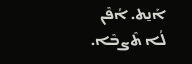ܐܰܢ̱ܬ. ܐܳܦܶܢ ܠܳܐ ܬܶܨܒܶܐ.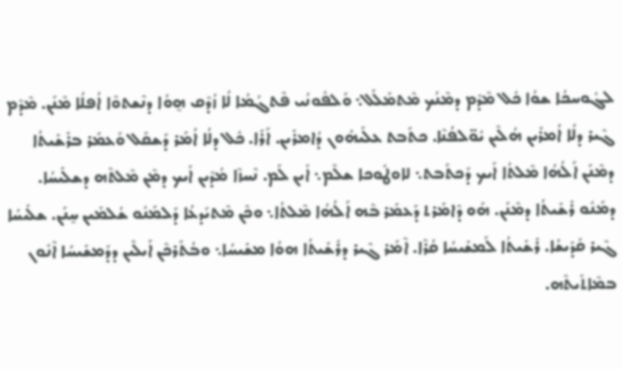ܠܓܽܘܚܟܳܐ ܫܘܳܐ ܟܽܠ ܡܶܕܶܡ ܕܡܶܢܳܟ ܡܶܬܡܰܠܰܠ܆ ܘܰܠܦܽܘܢܳܝ ܦܶܬܓܳܡܳܐ ܠܳܐ ܙܳܕܶܩ ܗ̱ܘܳܐ ܕܢܶܫܬܘܶܐ ܐܳܦܠܳܐ ܡܶܢܰܢ. ܡܶܕܶܡ ܓܶܝܪ ܕܠܳܐ ܐܳܡܪܺܝܢ ܗܳܠܶܝܢ ܝܽܘ̈ܠܦܳܢܶܐ. ܟܬܰܒܬ ܥܠܰܝܗܽܘܢ ܕܳܐܡܪܺܝܢ. ܐܰܪܰܐ. ܟܽܠ ܕܠܳܐ ܐܳܡܰܪ ܕܰܫܩܰܠ ܘܰܥܡܰܪ ܒܪܺܫܺܝܬܳܐ ܕܡܶܢܰܢ ܐܰܠܳܗܳܐ ܡܶܠܬܳܐ ܐܰܝܟ ܕܰܟܬܰܒܬ܆ ܠܐܘܛܽܘܟܐ ܫܠܶܡ܆ ܐܺܝܢ ܠܰܡ. ܢܶܚܙܶܐ ܡܳܕܶܝܢ ܐܰܝܟ ܕܡܶܢ ܡܶܠܬܶܗ ܕܫܠܺܝܚܳܐ. ܕܡܰܢܽܘ ܪܺܫܺܝܬܳܐ ܕܡܶܢܰܢ. ܗܰܘ ܕܶܐܡܰܪܬ ܕܰܥܡܰܪ ܒܶܗ ܐܰܠܳܗܳܐ ܡܶܠܬܳܐ܆ ܘܟܶܢ ܡܶܬܝܰܕܥܳܐ ܕܰܠܡܰܢܽܘ ܫܳܠܡܺܝܢ ܚ̱ܢܰܢ. ܫܠܺܝܚܳܐ ܓܶܝܪ ܩܰܕܺܝܫܳܐ. ܪܺܫܺܝܬܳܐ ܠܰܡܫܺܝܚܳܐ ܩܳܪܶܐ. ܐܶܡܰܪ ܓܶܝܪ ܕܪܺܫܺܝܬܳܐ ܗܘܳܐ ܡܫܺܝܚܳܐ܆ ܘܒܳܬܰܪܟܶܢ ܐܰܝܠܶܝܢ ܕܕܰܡܫܺܝܚܳܐ ܐܶܢܽܘܢ ܒܡܶܐܬܺܝܬܶܗ.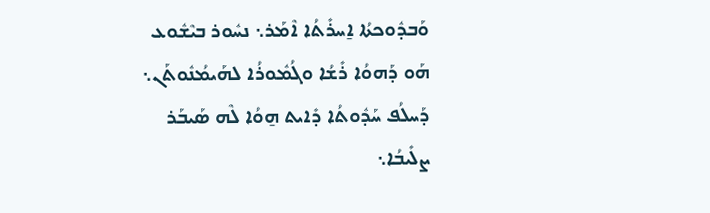ܘܰܒܕܽܘܟܬܳܐ ܐ̱ܚܪܺܬܳܐ ܐܶܡܰܪ܆ ܢܚܽܘܪ ܒܝܶܫܽܘܥ ܗܰܘ ܕܰܗܘܳܐ ܪܺܫܳܐ ܘܓܳܡܽܘܪܳܐ ܠܗܰܝܡܳܢܽܘܬܰܢ܆ ܕܰܚܠܳܦ ܚܰܕܽܘܬܳܐ ܕܺܐܝܬ ܗ̱ܘܳܐ ܠܶܗ ܣܰܝܒܰܪ ܨܠܺܝܒܳܐ܆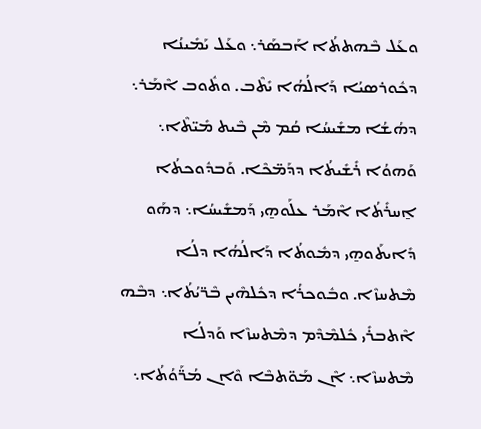ܘܥܰܠ ܒܶܗܬܬܳܐ ܐܰܒܣܰܪ܆ ܘܥܰܠ ܝܰܡܺܝܢܳܐ ܕܟܽܘܪܣܝܳܐ ܕܰܐܠܳܗܳܐ ܝܺܬܶܒ. ܘܬܽܘܒ ܐܶܡܰܪ܆ ܕܗܳܫܳܐ ܡܫܺܝܚܳܐ ܩܳܡ ܡܶܢ ܒܶܝܬ ܡܺܝ̈ܬܶܐ܆ ܘܰܗܘܳܐ ܪܺܫܺܝܬܳܐ ܕܕܰܡ̈ܟܶܐ. ܘܰܒܕܽܘܟܬܳܐ ܐ̱ܚܪܺܬܳܐ ܐܶܡܰܪ ܥܠܰܘܗ̱ܝ ܕܰܡܫܺܝܚܳܐ܆ ܕܗܰܘ ܕܺܐܝܬܰܘܗ̱ܝ ܕܡܽܘܬܳܐ ܕܰܐܠܳܗܳܐ ܕܠܳܐ ܡܶܬܚܙܶܐ. ܘܒܽܘܟܪܳܐ ܕܟܽܠܗܶܝܢ ܒܶܪ̈ܝܳܬܳܐ܆ ܕܒܶܗ ܐܶܬܒܪܺܝ ܟܽܠܡܶܕܶܡ ܕܡܶܬܚܙܶܐ ܘܰܕܠܳܐ ܡܶܬܚܙܶܐ܆ ܐܶܢ ܡܰܘ̈ܬܒܶܐ ܘܶܐܢ ܡܳܪ̈ܰܘܳܬܳܐ܆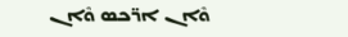ܘܶܐܢ ܐܪ̈ܟܣ ܘܶܐܢ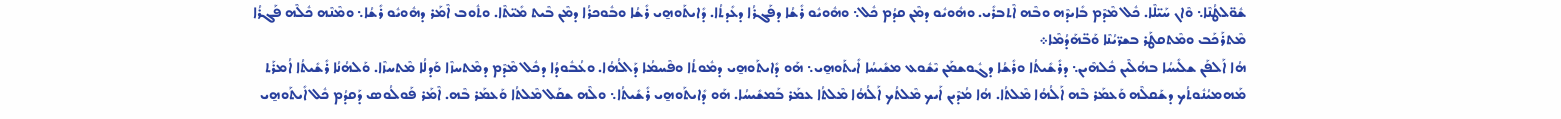ܫܽܘ̈ܠܛܳܢܶܐ܆ ܘܶܐܢ ܚܰܝ̈ܠܶܐ. ܟܽܠ ܡܶܕܶܡ ܒܺܐܝܕܶܗ ܘܒܶܗ ܐܶܬܒܪܺܝ. ܘܗܽܘܝܽܘ ܕܡܶܢ ܩܕܳܡ ܟܽܠ܆ ܘܗܽܘܝܽܘ ܪܺܫܳܐ ܕܦܰܓܪܳܐ ܕܥܺܕܬܳܐ. ܕܺܐܝܬܰܘܗ̱ܝ ܪܺܫܳܐ ܘܒܽܘܟܪܳܐ ܕܡܶܢ ܒܶܝܬ ܡܺܝ̈ܬܶܐ. ܘܬܽܘܒ ܐܶܡܰܪ ܕܗܽܘܝܽܘ ܪܺܫܳܐ܆ ܘܡܶܢܶܗ ܟܽܠܶܗ ܦܰܓܪܳܐ ܡܶܬܪܰܟܰܒ ܘܡܶܬܩܛܰܪ ܒܫܪ̈ܝܳܢܶܐ ܘܰܒ̈ܗܰܕܳܡܶܐ܀
ܗܳܐ ܐܰܠܦܰܢ ܫܠܺܝܚܳܐ ܒܗܳܠܶܝܢ ܟܽܠܗܶܝܢ܆ ܕܪܺܫܺܝܬܳܐ ܘܪܺܫܳܐ ܕܓܽܘܫܡܰܢ ܝܶܫܽܘܥ ܡܫܺܝܚܳܐ ܐܺܝܬܰܘܗ̱ܝ܆ ܗܰܘ ܕܺܐܝܬܰܘܗ̱ܝ ܕܡܽܘܬܳܐ ܘܦܶܚܡܳܐ ܕܰܐܠܳܗܳܐ. ܘܥܳܒܽܘܕܳܐ ܕܟܽܠ ܡܶܕܶܡ ܕܡܶܬܚܙܶܐ ܘܰܕܠܳܐ ܡܶܬܚܙܶܐ. ܘܰܠܗܳܢܳܐ ܪܺܫܺܝܬܳܐ ܐܳܡܪܰܬ ܡܰܗܡܝܳܢܽܘܬܳܟ ܕܫܰܩܠܶܗ ܘܰܥܡܰܪ ܒܶܗ ܐܰܠܳܗܳܐ ܡܶܠܬܳܐ. ܗܳܐ ܡܳܕܶܝܢ ܐܰܝܟ ܡܶܠܬܳܟ ܐܰܠܳܗܳܐ ܡܶܠܬܳܐ ܥܡܰܪ ܒܰܡܫܺܝܚܳܐ. ܗܰܘ ܕܺܐܝܬܰܘܗ̱ܝ ܪܺܫܺܝܬܳܐ܆ ܘܠܶܗ ܫܩܰܠ ܡܶܠܬܳܐ ܘܰܥܡܰܪ ܒܶܗ. ܐܶܡܰܪ ܦܰܘܠܳܘܣ ܕܰܩܕܳܡ ܟܽܠ ܐܺܝܬܰܘܗ̱ܝ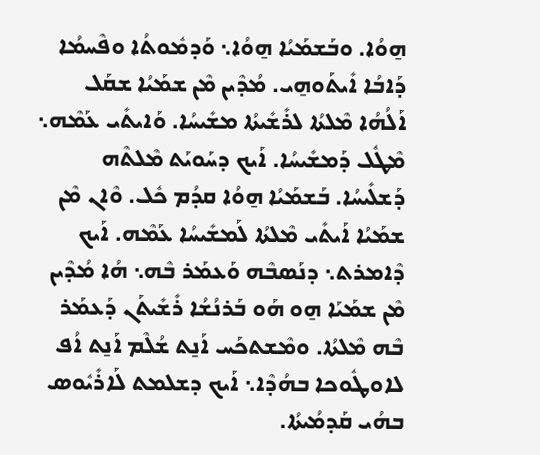ܗ̱ܘܳܐ. ܘܒܰܫܡܰܝܳܐ ܗ̱ܘܳܐ܆ ܘܰܕܡܽܘܬܳܐ ܘܦܶܚܡܳܐ ܕܰܐܒܳܐ ܐܺܝܬܰܘܗ̱ܝ. ܡܳܕܶܝܢ ܡܶܢ ܫܡܰܝܳܐ ܫܩܰܠ ܐܰܠܳܗܳܐ ܡܶܠܬܳܐ ܠܪܺܫܺܝܬܳܐ ܡܫܺܝܚܳܐ. ܘܰܐܝܬܺܝ ܥܰܡܶܗ܆ ܡܶܛܽܠ ܕܰܡܫܺܝܚܳܐ. ܐܰܝܟ ܕܚܰܘܝܰܬ ܡܶܠܬܶܗ ܕܰܫܠܺܝܚܳܐ. ܒܰܫܡܰܝܳܐ ܗ̱ܘܳܐ ܩܕܳܡ ܟܽܠ. ܘܶܐܢ ܡܶܢ ܫܡܰܝܳܐ ܐܰܝܬܺܝ ܡܶܠܬܳܐ ܠܰܡܫܺܝܚܳܐ ܥܰܡܶܗ. ܐܰܝܟ ܕܶܐܡܪܬ܆ ܕܢܰܣܒܶܗ ܘܰܥܡܰܪ ܒܶܗ܆ ܗܳܐ ܡܳܕܶܝܢ ܡܶܢ ܫܡܰܝܰܐ ܗ̱ܘ ܗܰܘ ܒܰܪܢܳܫܳܐ ܪܺܫܺܝܬܰܢ ܕܰܥܡܰܪ ܒܶܗ ܡܶܠܬܳܐ. ܘܡܶܫܬܟܰܚ ܐܰܢ̱ܬ ܫܳܠܶܡ ܐܰܢ̱ܬ ܐܳܦ ܠܐܘܛܽܘܟܐ ܒܗܳܕܶܐ܆ ܐܰܝܟ ܕܫܠܡܬ ܠܰܐܪܺܝܽܘܣ ܒܗܳܝ ܩܰܕܡܳܝܬܳܐ.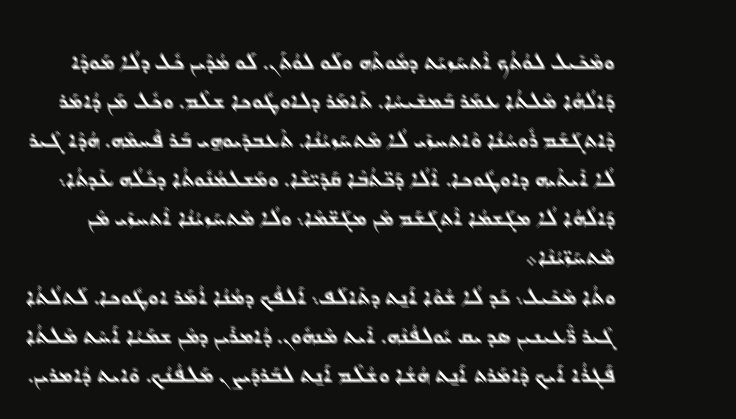ܘܡܶܟܺܝܠ ܠܘܳܬܳܟ ܐܶܬܚܰܙܝܰܬ ܕܡܽܘܬܶܗ ܘܠܰܘ ܠܘܳܬܰܢ. ܠܰܘ ܡܳܕܶܝܢ ܟܽܠ ܕܠܳܐ ܡܰܘܕܶܐ ܕܰܐܠܳܗܳܐ ܡܶܠܬܳܐ ܥܡܰܪ ܒܰܡܫܺܝܚܳܐ. ܬܺܐܡܰܪ ܕܠܐܘܛܽܘܟܐ ܫܠܶܡ. ܘܟܽܠ ܡܰܢ ܕܳܐܡܰܪ ܕܶܐܬܓܰܫܰܡ ܪܽܘܚܳܢܳܐ ܘܶܐܬܚܙܺܝ ܠܳܐ ܡܶܬܚܰܙܝܳܢܳܐ. ܬܶܥܒܕܺܝܘܗ̱ܝ ܒܰܪ ܦܶܚܡܶܗ. ܗܳܕܶܐ ܓܶܝܪ ܠܳܐ ܐܺܝܬܶܝܗ ܕܐܘܛܽܘܟܐ. ܐܶܠܳܐ ܕܰܟ̈ܬܳܒܶܐ ܩܰܕܺܝ̈ܫܶܐ. ܘܡܰܫܠܡܳܢܽܘܬܳܐ ܕܟܽܠܳܗ ܥܺܕܬܳܐ܆ ܕܰܐܠܳܗܳܐ ܠܳܐ ܡܓܰܫܡܳܐ ܐܶܬܓܰܫܰܡ ܡܶܢ ܡܓܰܫ̈ܡܶܐ܆ ܘܠܳܐ ܡܶܬܚܰܙܝܳܢܳܐ ܐܶܬܚܙܺܝ ܡܶܢ ܡܶܬܚܰܙ̈ܝܳܢܶܐ܀
ܘܬܳܐ ܡܶܟܺܝܠ܆ ܟܰܕ ܠܳܐ ܫܳܘܶܐ ܐܰܢ̱ܬ ܕܬܺܐܠܰܦ܆ ܐܰܠܦܳܟ ܕܡܳܢܳܐ ܐܳܡܰܪ ܐܘܛܽܘܟܐ. ܠܰܬܠܳܬܳܐ ܓܶܝܪ ܪ̈ܶܥܝܢܝܢ ܣܕ ܝܩ ܝܽܘܠܦܳܢܶܗ. ܐܺܝܬ ܡܶܢܗܽܘܢ. ܕܳܐܡܪܺܝܢ ܕܡܶܢ ܫܡܰܝܳܐ ܐܰܚܶܬ ܡܶܠܬܳܐ ܦܰܓܪܳܐ ܐܰܝܟ ܕܶܐܡܰܪܬ ܐܰܢ̱ܬ ܗܳܫܳܐ ܘܫܳܠܶܡ ܐܰܢ̱ܬ ܠܒܰܪܕܰܝܨܢ ܡܰܠܦܳܢܳܟ. ܘܺܐܝܬ ܕܳܐܡܪܝܢ.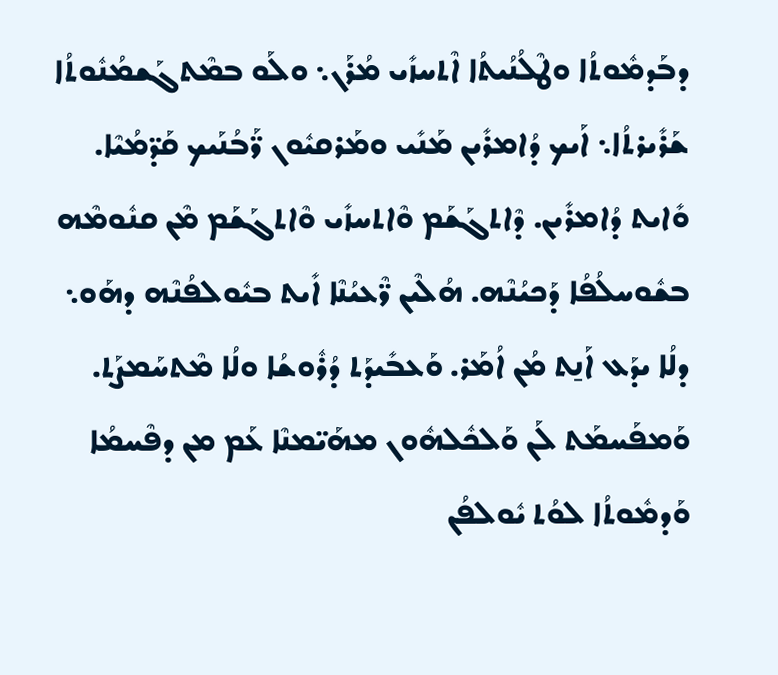ܕܒܰܕܡܽܘܬܳܐ ܘܛܶܠܳܢܳܝܬܳܐ ܐܶܬܚܙܺܝ ܡܳܪܰܢ܆ ܘܠܰܘ ܒܡܶܬܓܰܫܡܳܢܽܘܬܳܐ ܫܰܪܺܝܪܬܳܐ܆ ܐܰܝܟ ܕܳܐܡܪܺܝܢ ܡܰܢܺܝ ܘܡܰܪܩܝܽܘܢ ܪ̈ܰܒܳܢܰܝܟ ܩܰܕ̈ܡܳܝܶܐ. ܘܺܐܝܬ ܕܳܐܡܪܺܝܢ. ܕܶܐܬܓܰܫܰܡ ܘܶܐܬܚܙܺܝ ܘܶܐܬܓܰܫܰܡ ܡܶܢ ܩܢܽܘܡܶܗ ܒܫܽܘܚܠܳܦܳܐ ܕܰܟܝܳܢܶܗ. ܗܳܠܶܝܢ ܪ̈ܶܥܝܳܢܶܐ ܐܺܝܬ ܒܝܽܘܠܦܳܢܶܗ ܕܗܰܘ܆ ܕܠܳܐ ܝܕܰܥ ܐܰܢ̱ܬ ܡܳܢ ܐܳܡܰܪ. ܘܰܥܒܺܝܕܰܬ ܕܳܪܽܘܫܳܐ ܘܠܳܐ ܡܶܬܚܰܡܨܰܬ. ܘܰܡܦܰܚܡܰܬ ܠܰܢ ܘܰܠܟܽܠܗܽܘܢ ܡܗܰܝ̈ܡܢܶܐ ܥܰܡ ܡܢ ܕܦܶܚܡܳܐ ܘܰܕܡܽܘܬܳܐ ܠܘܳܬ ܝܽܘܠܦܳܢ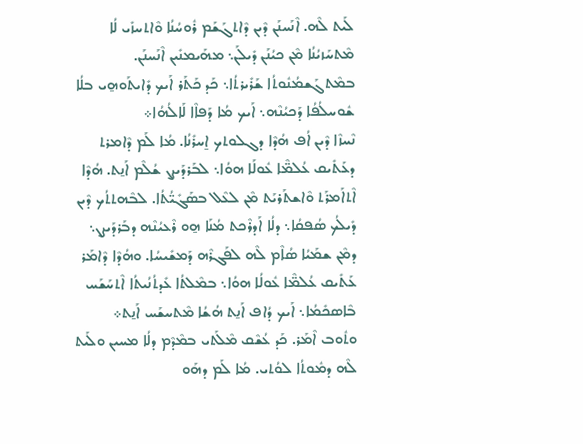ܠܰܝܬ ܠܶܗ. ܐܶܢܰܚܢܰܢ ܕܶܝܢ ܕܶܐܬܓܰܫܰܡ ܪܽܘܚܳܢܳܐ ܘܶܐܬܚܙܺܝ ܠܳܐ ܡܶܬܚܰܙܝܳܢܳܐ ܡܶܢ ܟܝܳܢܰܢ ܕܺܝܠܰܢ܆ ܡܗܰܝܡܢܺܝܢ ܐܶܢܰܚܢܰܢ. ܒܡܶܬܓܰܫܡܳܢܽܘܬܳܐ ܫܰܪܺܝܪܬܳܐ܆ ܟܰܕ ܟܰܬܰܪ ܐܰܝܟ ܕܺܐܝܬܰܘܗ̱ܝ ܒܠܳܐ ܫܽܘܚܠܳܦܳܐ ܕܰܟܝܳܢܶܗ܆ ܐܰܝܟ ܡܳܐ ܕܰܦܐܶܐ ܠܰܐܠܳܗܳܐ܀
ܢܶܚܙܶܐ ܕܶܝܢ ܐܳܦ ܗܳܕܶܐ ܕܓܠܘܬܟ ܐ̱ܚܪܺܢܳܐ. ܡܳܐ ܠܰܡ ܕܶܐܡܪܬ ܕܥܰܬܺܝܩ ܥܳܠܡ̈ܶܐ ܥܽܘܠܰܐ ܗܘܳܐ܆ ܠܒܰܪܕܰܝܨܢ ܫܳܠܶܡ ܐܰܢ̱ܬ. ܗܳܕܶܐ ܐܶܬܐܰܡܪܰܬ ܘܶܐܫܬܰܪܝܰܬ ܡܶܢ ܠܥܶܠ ܒܣܰܓܺܝ̈ܳܬܳܐ. ܠܒܶܗܬܬܳܟ ܕܶܝܢ ܕܺܝܠܳܟ ܣܳܦܩܳܐ܆ ܕܠܳܐ ܐܰܕܪܶܟܬ ܡܳܢܰܐ ܗ̱ܘ ܪܶܥܝܳܢܶܗ ܕܒܰܪܕܰܝܨܢ܆ ܕܡܶܢ ܫܡܰܝܳܐ ܣܳܐܶܡ ܠܶܗ ܠܦܰܓܪܶܗ ܕܰܡܫܺܝܚܳܐ. ܘܗܳܕܶܐ ܕܶܐܡܰܪ ܥܰܬܺܝܩ ܥܳܠܡ̈ܶܐ ܥܽܘܠܳܐ ܗܘܳܐ܆ ܒܡܶܠܬܳܐ ܥܺܕܬܳܢܳܝܬܳܐ ܐܶܬܚܰܫܰܚ ܒܶܐܣܟܺܡܳܐ܆ ܐܰܝܟ ܕܳܐܦ ܐܰܢ̱ܬ ܗܳܫܳܐ ܡܶܬܚܫܰܚ ܐܰܢ̱ܬ܀
ܘܬܽܘܒ ܐܶܡܰܪ. ܟܰܕ ܥܳܫܶܩ ܡܶܠܰܬܝ ܒܡܶܕܶܡ ܕܠܳܐ ܡܚܝܢ ܘܠܰܝܬ ܠܶܗ ܕܡܽܘܬܳܐ ܠܘܳܬܝ. ܡܳܐ ܠܰܡ ܕܗܰܘ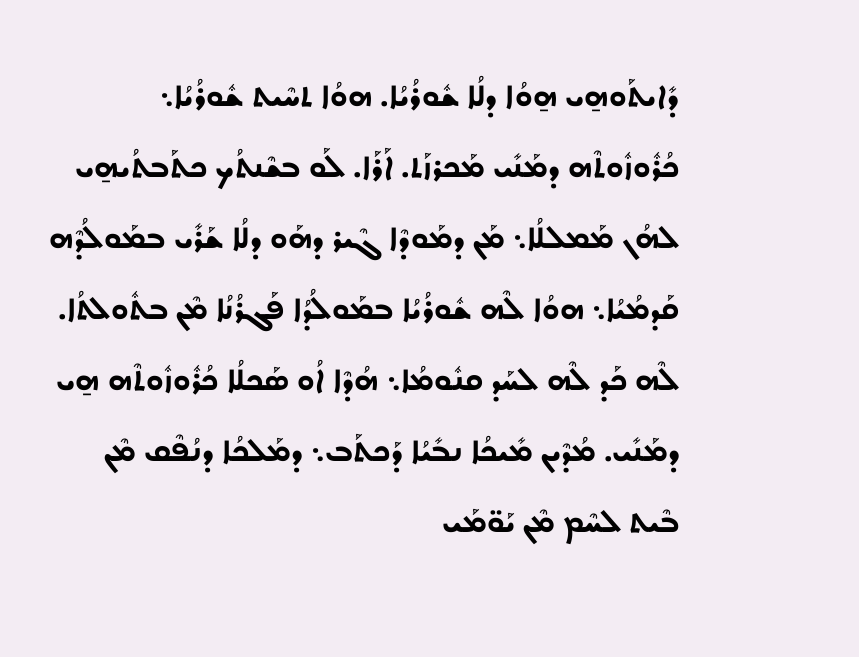ܕܺܐܝܬܰܘܗ̱ܝ ܗ̱ܘܳܐ ܕܠܳܐ ܫܽܘܪܳܝܳܐ. ܗܘܳܐ ܬܚܶܝܬ ܫܽܘܪܳܝܳܐ܆ ܟܳܪܽܘܙܽܘܬܶܗ ܕܡܰܢܺܝ ܡܰܟܪܙܰܬ. ܐܰܪܰܐ. ܠܰܘ ܒܫܶܢܬܳܟ ܟܬܰܒܬܳܝܗ̱ܝ ܠܗܳܢ ܡܰܡܠܠܳܐ܆ ܡܰܢ ܕܡܰܘܕܶܐ ܓܶܝܪ ܕܗܰܘ ܕܠܳܐ ܫܰܪܺܝ ܒܡܰܘܠܳܕܶܗ ܩܰܕܡܳܝܳܐ܆ ܗܘܳܐ ܠܶܗ ܫܽܘܪܳܝܳܐ ܒܡܰܘܠܳܕܳܐ ܦܰܓܪܳܢܳܐ ܡܶܢ ܒܬܽܘܠܬܳܐ. ܠܶܗ ܟܰܕ ܠܶܗ ܠܚܰܕ ܩܢܽܘܡܳܐ܆ ܗܳܕܶܐ ܐܳܘ ܣܰܟܠܳܐ ܟܳܪܽܘܙܽܘܬܶܗ ܗ̱ܝ ܕܡܰܢܺܝ. ܡܳܕܶܝܢ ܡܺܝܟܳܐ ܢܒܺܝܳܐ ܕܰܟܬܰܒ܆ ܕܡܰܠܟܳܐ ܕܢܳܦܶܩ ܡܶܢ ܒܶܝܬ ܠܚܶܡ ܡܶܢ ܝܰܘ̈ܡܰܝ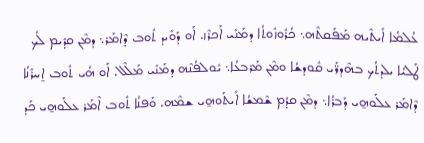ܥܳܠܡܳܐ ܐܺܝܬܶܝܗ ܡܰܦܰܩܬܶܗ܆ ܟܳܪܽܘܙܽܘܬܳܐ ܕܡܰܢܺܝ ܐܰܟܪܶܙ. ܐܰܘ ܕܰܘܺܝܕ ܬܽܘܒ ܕܶܐܡܰܪ܆ ܕܡܶܢ ܩܕܺܝܡ ܠܳܟ ܛܰܠܝܳܐ ܝܠܕܬܳܟ ܒܗܶܕܪ̈ܰܝ ܩܽܘܕܫܳܐ ܘܡܶܢ ܡܰܪܒܥܳܐ܆ ܝܽܘܠܦܳܢܶܗ ܕܡܰܢܺܝ ܡܰܠܶܠ. ܐܰܘ ܗܳܝ ܬܽܘܒ ܐ̱ܚܪܺܢܳܐ ܕܶܐܡܰܪ ܥܠܰܘܗ̱ܝ ܕܰܒܪܳܐ܆ ܕܡܶܢ ܩܕܳܡ ܫܶܡܫܳܐ ܐܺܝܬܰܘܗ̱ܝ ܫܡܶܗ. ܘܰܦܢܳܐ ܬܽܘܒ ܐܶܡܰܪ ܥܠܰܘܗ̱ܝ ܟܰܕ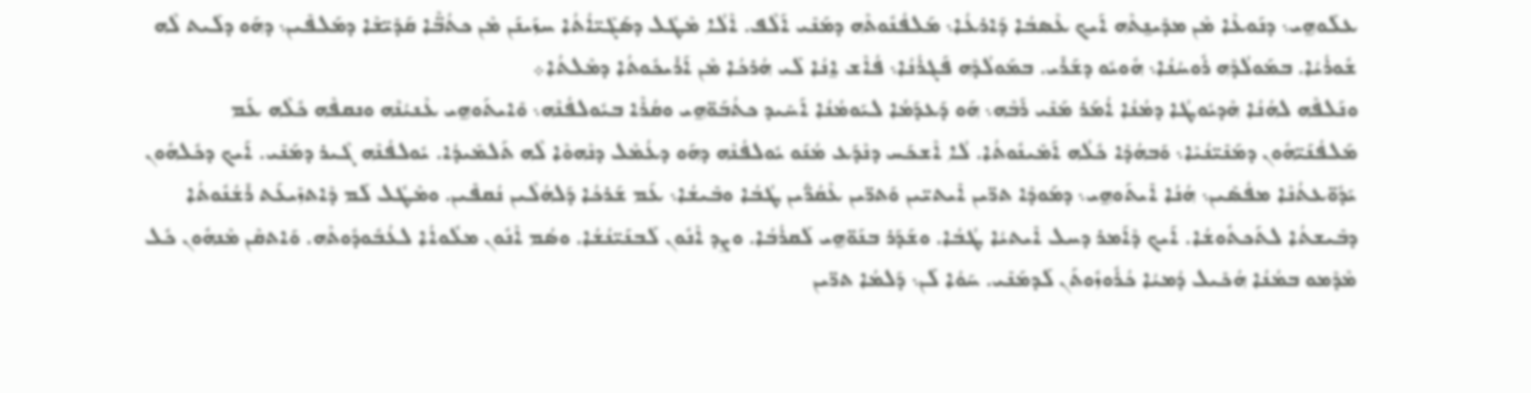ܥܠܰܘܗ̱ܝ܆ ܕܢܰܘܥܶܐ ܡܶܢ ܡܕܺܝܢ̱ܬܶܗ ܐܰܝܟ ܥܶܣܒܳܐ ܕܰܐܪܥܳܐ܆ ܡܰܠܦܳܢܽܘܬܶܗ ܕܡܰܢܺܝ ܐܰܠܶܦ. ܐܶܠܳܐ ܡܶܛܽܠ ܕܣܰܓܺܝ̈ܐܳܬܳܐ ܚܙܰܝܢܰܢ ܡܶܢ ܟܬܳܒ̈ܶܐ ܩܰܕܺܝ̈ܫܶܐ ܕܡܰܠܦܺܝܢ܆ ܕܗܰܘ ܕܠܰܝܬ ܠܶܗ ܫܽܘܪܳܝܳܐ. ܒܡܰܘܠܳܕܶܗ ܪܽܘܚܳܢܳܐ܆ ܗܽܘܝܽܘ ܕܫܰܪܺܝ. ܒܡܰܘܠܳܕܶܗ ܦܰܓܪܳܢܳܐ܆ ܦܳܐܶܫ ܐ̱ܢܳܐ ܠܺܝ ܗܳܪܟܳܐ ܡܶܢ ܐܰܪܺܝܟܽܘܬܳܐ ܕܡܶܠܬܳܐ܀
ܘܢܰܠܦܶܗ ܠܗܳܢܳܐ ܗܶܕܝܽܘܛܳܐ ܕܡܳܢܳܐ ܐܳܡܰܪ ܡܰܢܺܝ ܪܰܒܶܗ܆ ܗܰܘ ܕܰܥܕܰܡܳܐ ܠܝܰܘܡܳܢܳܐ ܐܰܚܺܝܕ ܟܬܳܒܰܘ̈ܗ̱ܝ ܘܩܳܪܶܐ ܒܝܽܘܠܦܳܢܶܗ܆ ܘܺܐܝܬܰܘܗ̱ܝ ܥܶܢܝܳܢܶܗ ܘܢܩܦܶܗ ܟܽܠܶܗ ܥܰܡ ܡܰܠܦܳܢܰܝ̈ܗܽܘܢ ܕܡܰܢܺܝ̈ܢܳܝܶܐ܆ ܘܰܒܗܳܕܶܐ ܟܽܠܳܗ ܐܰܡܺܝܢܽܘܬܳܐ. ܠܳܐ ܐܶܫܟܰܚ ܕܢܶܕܰܥ ܡܳܢܰܘ ܝܽܘܠܦܳܢܶܗ ܕܗܰܘ ܕܥܳܡܶܠ ܕܢܶܗܘܶܐ ܠܶܗ ܬܰܠܡܺܝܕܳܐ. ܝܽܘܠܦܳܢܶܗ ܓܶܝܪ ܕܡܰܢܺܝ. ܐܰܝܟ ܕܟܽܠܗܽܘܢ ܝܰܕܽܘ̈ܥܬܳܢܶܐ ܡܦܳܣܺܝܢ܆ ܗܳܢܳܐ ܐܺܝܬܰܘܗ̱ܝ܆ ܕܡܰܘܕܶܐ ܬܪ̈ܝܢ ܐܺܝܬܝ̈ܝܢ ܘܰܬܪ̈ܝܢ ܥܶܩܳܪ̈ܺܝܢ ܛܳܒܳܐ ܘܒܺܝܫܳܐ܆ ܥܰܡ ܫܰܪܟܳܐ ܕܰܠܗܳܠܶܝܢ ܢܳܩܦܺܝܢ. ܘܡܶܛܽܠ ܠܰܡ ܕܶܐܬܙܺܝܥܰܬ ܪܺܫܳܢܽܘܬܳܐ ܕܒܺܝܫܬܳܐ ܠܬܰܟܬܽܘܫܳܐ. ܐܰܝܟ ܕܶܐܰܡܪ ܕܚܠ ܐܺܝܬܝܳܐ ܛܳܒܳܐ. ܘܫܰܕܰܪ ܒܢܰܘ̈ܗ̱ܝ ܠܰܩܪܳܒܳܐ. ܘܨܕ ܐܶܢܽܘܢ ܠܰܒܢܰܝ̈ܢܳܫܳܐ. ܘܣܳܡ ܐܶܢܽܘܢ ܡܠܽܘܐܳܐ ܠܥܳܒܽܘܕܽܘܬܶܗ. ܘܰܐܬܩܶܢ ܡܶܢܗܽܘܢ ܟܽܠ ܡܶܕܶܡܘ ܒܡܳܢܳܐ ܗܳܟܺܝܠ ܕܳܡܝܳܐ ܟܳܪܽܘܙܽܘܬܰܢ ܠܰܕܡܰܢܺܝ. ܚܰܘܳܐ ܠܰܢ܆ ܕܰܠܡܳܐ ܬܪ̈ܝܢ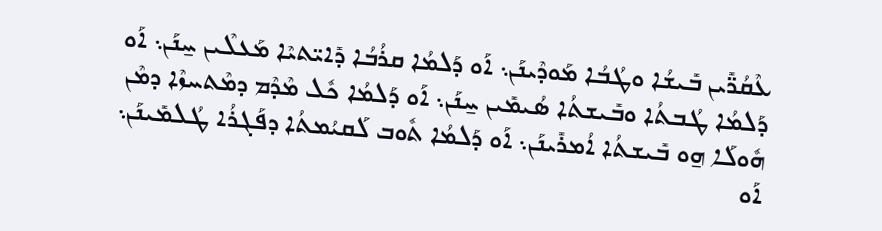ܥܶܩܳܪ̈ܺܝܢ ܒܺܝܫܳܐ ܘܛܳܒܳܐ ܡܰܘܕܶܝܢܰܢ܆ ܐܰܘ ܕܰܠܡܳܐ ܩܪܳܒܳܐ ܕܺܐܝ̈ܬܝܶܐ ܡܰܥܠܶܝܢ ܚ̱ܢܰܢ܆ ܐܰܘ ܕܰܠܡܳܐ ܛܳܒܬܳܐ ܘܒܺܝܫܬܳܐ ܣܳܝܡܺܝܢ ܚ̱ܢܰܢ܆ ܐܰܘ ܕܰܠܡܳܐ ܟܽܠ ܡܶܕܶܡ ܕܡܶܬܚܙܶܐ ܕܡܶܢ ܗܽܘܠܰܐ ܗ̱ܘ ܒܺܝܫܬܳܐ ܐܳܡܪܺܝܢܰܢ܆ ܐܰܘ ܕܰܠܡܳܐ ܬܽܘܒ ܠܰܩܝܳܡܬܳܐ ܕܦܰܓܪܳܐ ܛܳܠܡܺܝܢܰܢ܆ ܐܰܘ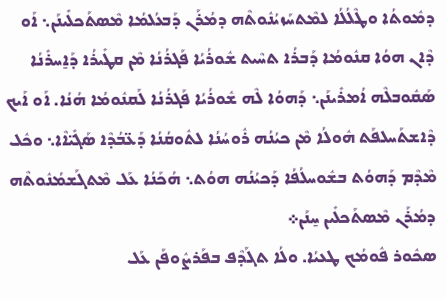ܕܡܽܘܬܳܐ ܘܛܶܠܳܠܳܐ ܠܡܶܬܚܰܙܝܳܢܽܘܬܶܗ ܕܡܳܪܰܢ ܕܰܒܥܳܠܡܳܐ ܡܶܣܬܰܟܠܺܝܢܰܢ܆ ܐܰܘ ܕܶܐܢ ܗܘܳܐ ܩܢܽܘܡܳܐ ܕܰܒܪܳܐ ܬܚܶܝܬ ܫܽܘܪܳܝܳܐ ܦܰܓܪܳܢܳܐ ܡܶܢ ܩܛܺܝܪܳܐ ܕܰܐ̱ܚܪܺܢܳܐ ܣܰܩܽܘܒܠܶܗ ܐܳܡܪܺܝܢܰܢ܆ ܕܰܗܘܳܐ ܠܶܗ ܫܽܘܪܳܝܳܐ ܦܰܓܪܳܢܳܐ ܠܰܩܢܽܘܡܳܐ ܗܳܢܳܐ. ܐܰܘ ܐܰܝܟ ܕܶܐܫܬܰܚܠܦܰܬ ܗܽܘܠܳܐ ܡܶܢ ܟܝܳܢܳܗ ܪܽܘܚܳܢܳܐ ܠܬܽܘܩܳܢܳܐ ܕܰܥ̈ܒܳܕܶܐ ܣܰܓܺܝ̈ܐܶܐ܆ ܘܟܽܠ ܡܶܕܶܡ ܕܰܗܘܳܬ ܒܫܽܘܚܠܳܦܳܐ ܕܰܟܝܳܢܳܗ ܗܘܳܬ܆ ܗܳܟܰܢܳܐ ܥܰܠ ܡܶܬܓܰܫܡܳܢܽܘܬܶܗ ܕܡܳܪܰܢ ܡܶܣܬܰܟܠܺܝܢ ܚ̱ܢܰܢ܀
ܣܟܽܘܪ ܦܽܘܡܳܟ ܛܥܝܳܐ. ܘܠܳܐ ܬܓܰܕܶܦ ܒܦܰܪܨܽܘܦܰܢ ܥܰܠ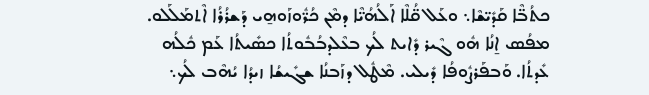ܟܬܳܒ̈ܶܐ ܩܰܕܺܝ̈ܫܶܐ܆ ܘܥܰܠ ܩ̈ܳܠܶܐ ܐܰܠܳܗܳܝ̈ܶܐ ܕܡܶܢ ܟܳܪ̈ܽܘܙܰܘܗ̱ܝ ܕܰܫܪܳܪܳܐ ܐܶܬܡܰܠܰܠܘ. ܡܦܳܣ ܐ̱ܢܳܐ ܗܽܘ ܓܶܝܪ ܕܺܐܝܬ ܠܳܟ ܒܥܶܠܕܒܳܒܽܘܬܳܐ ܟܣܺܝܬܳܐ ܥܰܡ ܟܽܠܳܗ ܥܺܕܬܳܐ. ܘܰܒܦܰܪܨܽܘܦܳܐ ܕܺܝܠܝ. ܡܶܛܽܠ ܕܙܰܒܢܳܐ ܫܓܺܝܫܳܐ ܙܝܕܳܐ ܝܳܗܶܒ ܠܳܟ܆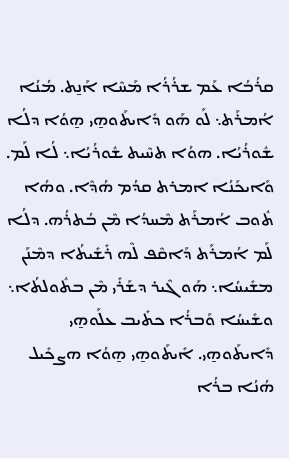ܩܪܳܒܳܐ ܥܰܡ ܫܪܳܪܳܐ ܡܰܚܶܐ ܐܰܢ̱ܬ. ܡܳܢܳܐ ܐܳܡܪܰܬ܆ ܠܰܘ ܗܰܘ ܕܺܐܝܬܰܘܗ̱ܝ ܗ̱ܘܳܐ ܕܠܳܐ ܫܽܘܪܳܝܳܐ. ܗܘܳܐ ܬܚܶܝܬ ܫܽܘܪܳܝܳܐ܆ ܠܳܐ ܠܰܡ. ܘܰܐܝܟܰܢܳܐ ܐܡܪܬ ܩܕܳܡ ܗܳܕܶܐ. ܘܗܳܐ ܬܽܘܒ ܐܳܡܪܰܬ ܡܶܚܕܳܐ ܡܶܢ ܒܳܬܪܳܗ. ܕܠܳܐ ܠܰܡ ܐܳܡܪܰܬ ܕܰܐܩܶܦ ܠܶܗ ܪܺܫܺܝܬܳܐ ܕܡܶܢܰܢ ܡܫܺܝܚܳܐ܆ ܗܰܘ ܓܶܝܪ ܕܫܰܪܺܝ ܡܶܢ ܒܬܽܘܠܬܳܐ܆ ܘܫܺܝܚܳܐ ܘܰܒܪܳܐ ܟܬܺܝܒ ܥܠܰܘܗ̱ܝ ܕܺܐܝܬܰܘܗ̱ܝ. ܐܺܝܬܰܘܗ̱ܝ ܗ̱ܘܳܐ ܗܨܟܺܝܠ ܗܳܢܳܐ ܒܪܳܐ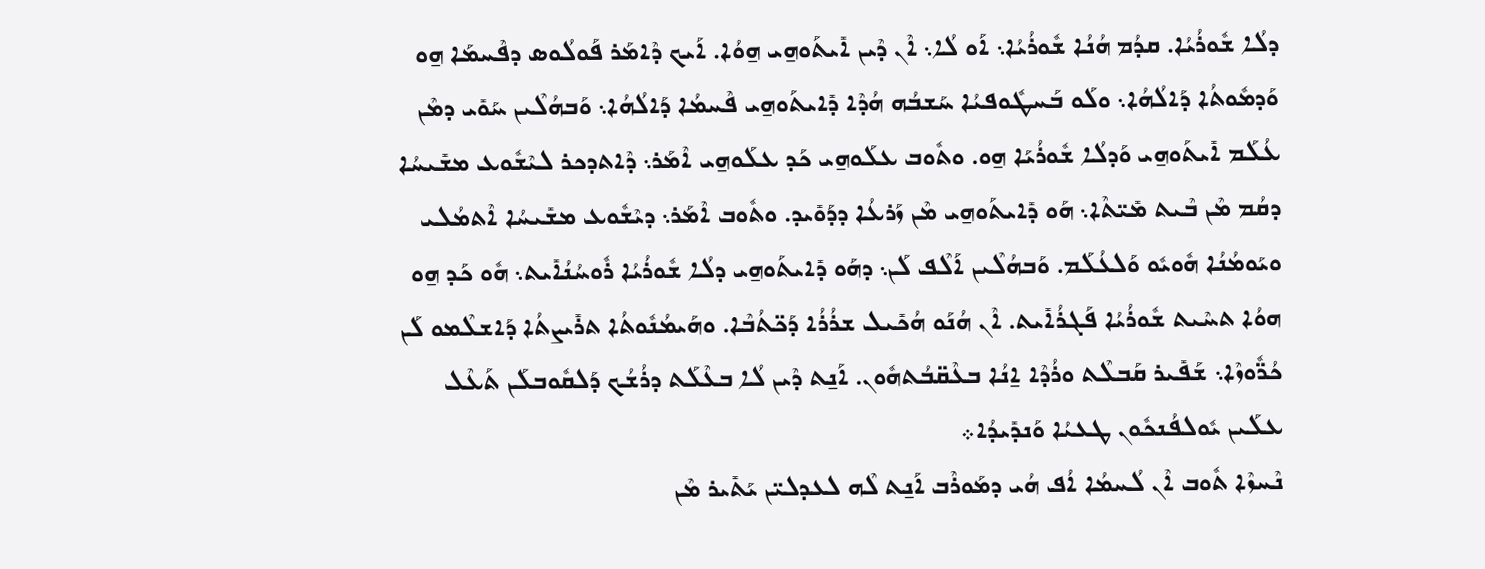ܕܠܳܐ ܫܽܘܪܳܝܳܐ. ܩܕܳܡ ܗܳܢܳܐ ܫܽܘܪܳܝܳܐ܆ ܐܰܘ ܠܳܐ܆ ܐܶܢ ܕܶܝܢ ܐܺܝܬܰܘܗ̱ܝ ܗ̱ܘܳܐ. ܐܰܝܟ ܕܶܐܡܰܪ ܦܰܘܠܳܘܣ ܕܦܶܚܡܰܐ ܗ̱ܘ ܘܰܕܡܽܘܬܳܐ ܕܰܐܠܳܗܳܐ܆ ܘܠܰܘ ܒܰܚܛܽܘܦܝܳܐ ܚܰܫܒܳܗ ܗܳܕܶܐ ܕܺܐܝܬܰܘܗ̱ܝ ܦܶܚܡܳܐ ܕܰܐܠܳܗܳܐ܆ ܘܰܒܗܳܠܶܝܢ ܚܰܘܺܝ ܕܡܶܢ ܥܳܠܰܡ ܐܺܝܬܰܘܗ̱ܝ ܘܰܕܠܳܐ ܫܽܘܪܳܝܰܐ ܗ̱ܘ. ܘܬܽܘܒ ܥܠܰܘܗ̱ܝ ܟܰܕ ܥܠܰܘܗ̱ܝ ܐܶܡܰܪ܆ ܕܶܐܬܕܟܪ ܠܝܶܫܽܘܥ ܡܫܺܝܚܳܐ ܕܩܳܡ ܡܶܢ ܒܶܝܬ ܡܺܝ̈ܬܶܐ܆ ܗܰܘ ܕܺܐܝܬܰܘܗ̱ܝ ܡܶܢ ܙܰܪܥܳܐ ܕܕܰܘܺܝܕ. ܘܬܽܘܒ ܐܶܡܰܪ܆ ܕܝܶܫܽܘܥ ܡܫܺܝܚܳܐ ܐܶܬܡܳܠܝ ܘܝܰܘܡܳܢܳܐ ܗܽܘܝܽܘ ܘܰܠܥܳܠܰܡ. ܘܰܒܗܳܠܶܝܢ ܐܰܠܶܦ ܠܰܢ܆ ܕܗܰܘ ܕܺܐܝܬܰܘܗ̱ܝ ܕܠܳܐ ܫܽܘܪܳܝܳܐ ܪܽܘܚܳܢܳܐܺܝܬ܆ ܗܽܘ ܟܰܕ ܗ̱ܘ ܗܘܳܐ ܬܚܶܝܬ ܫܽܘܪܳܝܳܐ ܦܰܓܪܳܐܺܝܬ. ܐܶܢ ܗܳܢܰܘ ܗܳܟܺܝܠ ܫܪܳܪܳܐ ܕܰܟ̈ܬܳܒܶܐ. ܘܗܰܝܡܳܢܽܘܬܳܐ ܬܪܺܝܨܬܳܐ ܕܰܐܫܠܶܡܘ ܠܰܢ ܟܳܪ̈ܽܘܙܶܐ܆ ܫܰܦܺܝܪ ܩܰܒܠܶܬ ܘܪܳܕܶܐ ܐ̱ܢܳܐ ܒܥܶܩ̈ܒܳܬܗܽܘܢ. ܐܰܢ̱ܬ ܕܶܝܢ ܠܳܐ ܒܥܶܠܰܬ ܕܪܳܫܳܟ ܕܰܠܩܽܘܒܠܰܢ ܬܰܥܶܠ ܥܠܰܝܢ ܝܽܘܠܦܳܢܟܽܘܢ ܛܥܝܳܐ ܘܰܢܕܺܝܕܳܐ܀
ܢܶܚܙܶܐ ܬܽܘܒ ܐܶܢ ܠܳܚܡܳܐ ܐܳܦ ܗܳܝ ܕܡܰܘܪܶܒ ܐܰܢ̱ܬ ܠܶܗ ܠܥܕܠܝ̈ܢ ܝܰܬܺܝܪ ܡܶܢ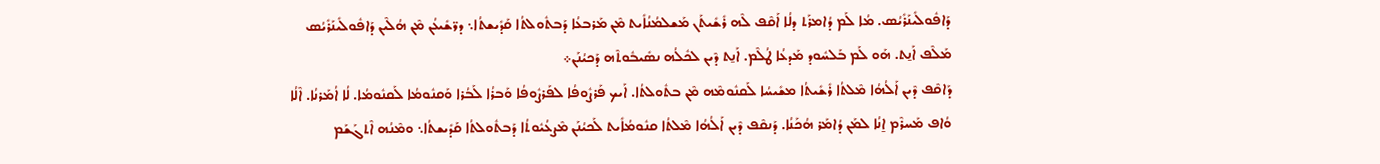ܕܰܐܦܽܘܠܺܝܢܰܪܺܝܳܣ. ܡܳܐ ܠܰܡ ܕܳܐܡܪܰܬ ܕܠܳܐ ܐܰܩܶܦ ܠܶܗ ܪܺܫܺܝܬܰܢ ܡܰܫܠܡܳܢܳܐܺܝܬ ܡܶܢ ܡܰܪܒܥܳܐ ܕܰܒܬܽܘܠܬܳܐ ܩܰܕܺܝܫܬܳܐ܆ ܕܪ̈ܫܺܝܥܳܢ ܡܶܢ ܗܳܠܶܝܢ ܕܰܐܦܽܘܠܺܝܢܰܪܺܝܳܣ ܡܰܠܶܦ ܐܰܢ̱ܬ. ܗܰܘ ܠܰܡ ܒܰܠܚܽܘܕ ܡܰܕܥܳܐ ܛܳܠܶܡ. ܐܰܢ̱ܬ ܕܶܝܢ ܠܟܽܠܳܗ ܢܣܺܝܒܽܘܬܶܗ ܕܰܟܝܳܢܰܢ܀
ܕܰܐܩܶܦ ܕܶܝܢ ܐܰܠܳܗܳܐ ܡܶܠܬܳܐ ܪܺܫܺܝܬܳܐ ܡܫܺܝܚܳܐ ܠܰܩܢܽܘܡܶܗ ܡܶܢ ܒܬܽܘܠܬܳܐ. ܐܰܝܟ ܦܰܪܨܽܘܦܳܐ ܠܦܰܪܨܽܘܦܳܐ ܘܰܒܪܳܐ ܠܰܒܳܪܐ ܘܰܩܢܽܘܡܳܐ ܠܰܩܢܽܘܡܳܐ. ܠܳܐ ܐܳܡܰܪܢܳܐ. ܐܶܠܳܐ ܘܳܐܦ ܡܰܚܪܶܡ ܐ̱ܢܳܐ ܠܡܰܢ ܕܳܐܡܰܪ ܗܳܟܰܢܳܐ. ܕܰܢܩܶܦ ܕܶܝܢ ܐܰܠܳܗܳܐ ܡܶܠܬܳܐ ܩܢܽܘܡܳܐܺܝܬ ܠܰܟܝܳܢܰܢ ܡܶܨܥܳܝܽܘܬܳܐ ܕܰܒܬܽܘܠܬܳܐ ܩܰܕܺܝܫܬܳܐ܆ ܘܡܶܢܳܗ ܐܶܬܓܰܫܰܡ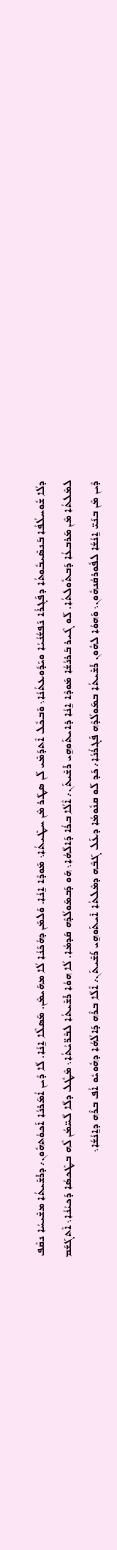ܕܠܳܐ ܫܽܘܚܠܳܦܳܐ ܒܰܢܣܺܝܒܽܘܬܳܐ ܕܦܰܓܪܳܐ ܢܰܦܫܳܢܳܝܳܐ ܘܝܰܕܽܘܥܬܳܢܳܐ܆ ܘܰܒܟܽܠ ܐܶܬܕܰܡܺܝ ܠܰܢ ܣܛܰܪ ܡܶܢ ܚܛܺܝܬܳܐ܆ ܡܰܘܕܶܐ ܐ̱ܢܳܐ. ܘܰܠܡܰܢ ܕܗܳܟܰܢܳܐ ܠܳܐ ܡܗܰܝܡܶܢ. ܡܰܣܠܶܐ ܐ̱ܢܳܐ. ܠܳܐ ܕܶܝܢ ܐܳܡܰܪܢܳܐ ܐܰܟܘܳܬܗܽܘܢ܇ ܕܪܺܫܺܝܬܳܐ ܡܫܺܝܚܳܐ ܢܩܶܦ ܠܡܶܠܬܳܐ ܡܶܢ ܡܰܪܒܥܳܐ ܕܰܒܬܽܘܠܬܳܐ. ܠܰܘ ܓܶܝܪ ܒܰܪܢܳܫܳܐ ܡܰܘܕܶܐ ܐ̱ܢܳܐ ܕܺܐܝܬܰܘܗ̱ܝ ܪܺܫܺܝܬܰܢ܇ ܐܶܠܳܐ ܒܪܳܐ ܕܰܐܠܳܗܳܐ܆ ܗܰܘ ܕܰܒܡܰܘܠܳܕܶܗ ܩܰܕܡܳܐ. ܠܳܐ ܗܘܳܐ ܪܺܫܺܝܬܳܐ ܠܒܶܪ̈ܝܳܬܳܐ܆ ܡܶܛܽܠ ܕܠܳܐ ܠܳܚ̈ܡܳܢ ܠܶܗ ܒܛܶܟܣܳܐ ܕܰܟܝܳܢܳܐ܆ ܐܶܬܓܰܫܰܡ ܕܶܝܢ ܡܶܢ ܒܢܰܝ̈ ܐ̱ܢܳܫܳܐ ܠܦܽܘܪܩܳܢܗܽܘܢ܆ ܘܰܗܘܳܐ ܠܗܽܘܢ ܪܺܫܺܝܬܳܐ ܒܡܰܘܠܳܕܶܗ ܦܰܓܪܳܢܳܐ܇ ܟܰܕ ܠܰܘ ܩܢܽܘܡܳܐ ܕܥܰܠ ܓܰܒܶܗ ܕܡܶܠܬܳܐ ܐܺܝܬܰܘܗ̱ܝ ܪܺܫܺܝܬܰܢ܇ ܐܶܠܳܐ ܒܪܶܗ ܕܰܐܠܳܗܳܐ ܕܗܽܘܝܽܘ ܐܳܦ ܒܪܶܗ ܕܐ̱ܢܳܫܳܐ܆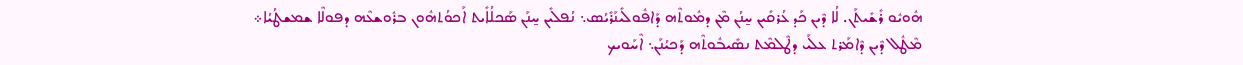ܗܽܘܝܽܘ ܪܺܫܺܝܬܰܢ. ܠܳܐ ܕܶܝܢ ܟܰܕ ܥܳܪܩܺܝܢ ܚ̱ܢܳܢ ܡܶܢ ܕܡܽܘܬܶܗ ܕܰܐܦܽܘܠܺܝܢܰܪܺܝܳܣ܆ ܢܳܦܠܺܝܢ ܚ̱ܢܰܢ ܣܰܟܠܳܐܺܝܬ ܐܰܟܘܳܬܗܽܘܢ ܒܪܽܘܫܥܶܗ ܕܦܘܠܶܐ ܫܡܫܛܳܝܳܐ܀
ܡܶܛܽܠ ܕܶܝܢ ܕܶܐܡܰܪܬ ܥܠܰܝ ܕܛܶܠܡܶܬ ܢܣܺܝܒܽܘܬܶܗ ܕܰܟܝܳܢܰܢ܆ ܐܶܚܰܘܝܟ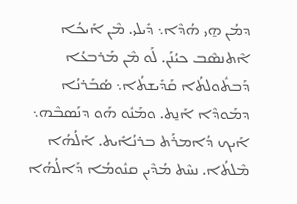ܕܡܳܢ ܗ̱ܝ ܗܳܕܶܐ܆ ܕܺܝܠܝ. ܡܶܢ ܐܰܝܟܳܐ ܐܶܬܢܣܶܒ ܟܝܳܢܰܢ. ܠܰܘ ܡܶܢ ܡܰܪܒܥܳܐ ܕܰܒܬܽܘܠܬܳܐ ܩܰܕܺܝܫܬܳܐ܆ ܣܳܒܰܪܢܳܐ ܕܡܰܘܕܶܐ ܐܰܢ̱ܬ. ܘܡܰܢܽܘ ܗܰܘ ܕܢܰܣܒܶܗ܆ ܐܰܝܟ ܕܳܐܡܪܰܬ ܒܪܢܳܐܺܝܬ. ܐܰܠܳܗܳܐ ܡܶܠܬܳܐ. ܢܚܶܬ ܡܳܕܶܝܢ ܩܢܽܘܡܳܐ ܕܰܐܠܳܗܳܐ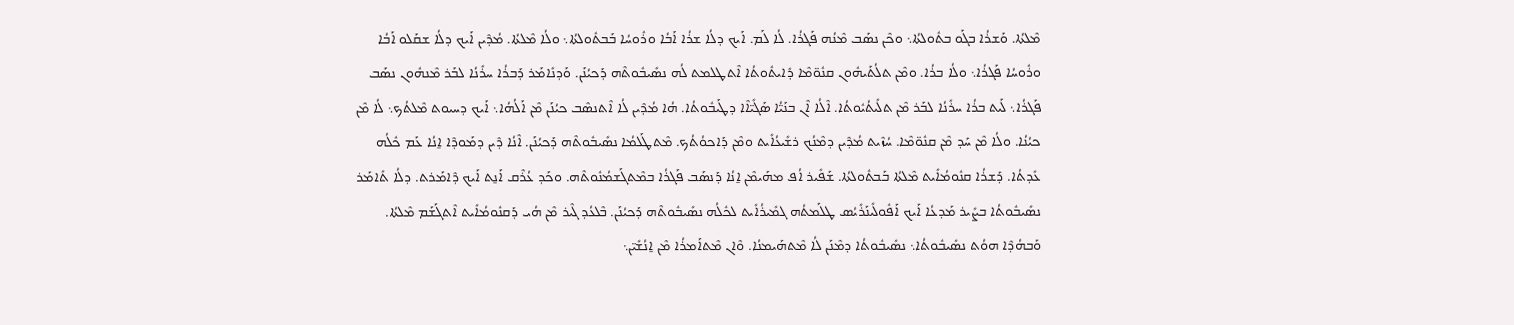ܡܶܠܬܳܐ. ܘܰܫܪܳܐ ܒܓܰܘ ܒܬܽܘܠܬܳܐ܆ ܘܟܶܢ ܢܣܰܒ ܡܶܢܳܗ ܦܰܓܪܳܐ. ܠܳܐ ܠܰܡ. ܐܰܝܟ ܕܠܳܐ ܫܪܳܐ ܐܰܒܳܐ ܘܪܽܘܚܳܐ ܒܰܒܬܽܘܠܬܳܐ܆ ܘܠܳܐ ܡܶܠܬܳܐ. ܡܳܕܶܝܢ ܐܰܝܟ ܕܠܳܐ ܫܩܰܠܘ ܐܰܒܳܐ ܘܪܽܘܚܳܐ ܦܰܓܪܳܐ܆ ܘܠܳܐ ܒܪܳܐ. ܘܡܶܢ ܬܠܳܬܰܝܗܽܘܢ ܩܢܽܘ̈ܡܶܐ ܕܺܐܝܬܽܘܬܳܐ ܐܶܬܛܠܡܬ ܠܳܗ ܢܣܺܝܒܽܘܬܶܗ ܕܰܟܝܳܢܰܢ. ܘܰܕܢܺܐܡܰܪ ܕܰܒܪܳܐ ܚܪܺܢܳܐ ܠܒܰܪ ܡܶܢܗܽܘܢ ܢܣܰܒ ܦܰܓܪܳܐ܆ ܠܰܝܬ ܒܪܳܐ ܚܪܺܢܳܐ ܠܒܰܪ ܡܶܢ ܬܠܺܝܬܳܝܽܘܬܳܐ. ܐܶܠܳܐ ܐܶܢ ܒܢܰܝ̈ܳܐ ܣܰܓܺܝ̈ܐܶܐ ܕܛܰܝܒܽܘܬܳܐ. ܗܳܐ ܡܳܕܶܝܢ ܠܳܐ ܐܶܬܢܣܶܒ ܟܝܳܢܰܢ ܡܶܢ ܐܰܠܳܗܳܐ܆ ܐܰܝܟ ܕܚܝܘܬ ܡܶܠܬܳܟ܆ ܠܳܐ ܡܶܢ ܟܝܳܢܳܐ. ܘܠܳܐ ܡܶܢ ܚܰܕ ܡܶܢ ܩܢܽܘ̈ܡܶܐ. ܚܳܙܶܝܬ ܡܳܕܶܝܢ ܕܡܶܢܳܟ ܪܫܺܝܥܳܐܺܝܬ ܘܡܶܢ ܕܰܐܟܘܳܬܳܟ. ܡܶܬܛܰܠܡܳܐ ܢܣܺܝܒܽܘܬܶܗ ܕܰܟܝܳܢܰܢ. ܐܶܢܳܐ ܕܶܝܢ ܕܡܰܘܕܶܐ ܐ̱ܢܳܐ ܥܰܡ ܟܽܠܳܗ ܥܺܕܬܳܐ. ܕܰܫܪܳܐ ܩܢܽܘܡܳܐܺܝܬ ܡܶܠܬܳܐ ܒܰܒܬܽܘܠܬܳܐ. ܫܰܦܺܝܪ ܐܳܦ ܡܗܰܝܡܶܢ ܐ̱ܢܳܐ ܕܰܢܣܰܒ ܦܰܓܪܳܐ ܒܡܶܬܓܰܫܡܳܢܽܘܬܶܗ. ܘܟܰܕ ܥܳܪܶܩ ܐܰܢ̱ܬ ܐܰܝܟ ܕܶܐܡܰܪܬ. ܕܠܳܐ ܬܺܐܡܰܪ ܢܣܺܝܒܽܘܬܳܐ ܒܨܺܝܪ ܡܰܕܥܳܐ ܐܰܝܟ ܐܰܦܽܘܠܺܝܢܰܪܺܝܳܣ ܛܠܰܡܬܳܗ ܓܡܺܝܪܳܐܺܝܬ ܠܟܽܠܳܗ ܢܣܺܝܒܽܘܬܶܗ ܕܰܟܝܳܢܰܢ. ܒܶܠܥܳܕ ܓܶܝܪ ܡܶܢ ܗܳܝ ܕܰܩܢܽܘܡܳܐܺܝܬ ܐܶܬܓܰܫܰܡ ܡܶܠܬܳܐ. ܘܰܒܗܳܕܶܐ ܗܘܳܬ ܢܣܺܝܒܽܘܬܳܐ܆ ܢܣܺܝܒܽܘܬܳܐ ܕܡܶܢܰܢ ܠܳܐ ܡܶܬܗܰܝܡܢܳܐ. ܘܶܐܢ ܡܶܬܐܰܡܪܳܐ ܡܶܢ ܐ̱ܢܳܫܺܝ̈ܢ܆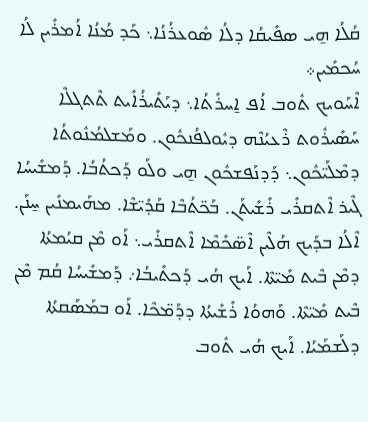ܩܳܠܳܐ ܗ̱ܝ ܣܦܺܝܩܳܐ ܕܠܳܐ ܣܽܘܥܪܳܢܳܐ܆ ܟܰܕ ܡܳܢܳܐ ܐܳܡܪܺܝܢ ܠܳܐ ܚܳܟܡܺܝܢ܀
ܐܶܚܰܘܝܟ ܬܽܘܒ ܐܳܦ ܐ̱ܚܪܺܬܳܐ܆ ܕܝܰܬܺܝܪܳܐܺܝܬ ܬܶܬܓܠܶܐ ܚܰܣܺܝܪܽܘܬ ܪܶܥܝܳܢܶܗ ܕܝܽܘܠܦܳܢܟܽܘܢ. ܘܡܰܫܠܡܳܢܽܘܬܳܐ ܕܡܶܠܰܝ̈ܟܽܘܢ܆ ܕܰܕܢܰܦܫܟܽܘܢ ܗ̱ܝ ܘܠܰܘ ܕܰܟܬܳܒܳܐ. ܕܰܡܫܺܝܚܳܐ ܓܶܝܪ ܐܶܬܩܪܺܝ ܪܺܫܺܝܬܰܢ. ܒܰܟ̈ܬܳܒܶܐ ܩܰܕܺܝ̈ܫܶܐ. ܡܗܰܝܡܢܺܝܢ ܚ̱ܢܰܢ. ܐܶܠܳܐ ܒܕܰܝܟ ܗܳܠܶܝܢ ܐܶܣ̈ܟܺܡܶܐ ܐܶܬܩܪܺܝ܆ ܐܰܘ ܡܶܢ ܩܝܳܡܬܳܐ ܕܡܶܢ ܒܶܝܬ ܡܺܝ̈ܬܶܐ. ܐܰܝܟ ܗܳܝ ܕܰܟܬܺܝܒܳܐ܇ ܕܰܡܫܺܝܚܳܐ ܩܳܡ ܡܶܢ ܒܶܝܬ ܡܺܝ̈ܬܶܐ. ܘܰܗܘܳܐ ܪܺܫܺܝܬܳܐ ܕܕܰܡ̈ܟܶܐ. ܐܰܘ ܒܡܰܣܰܩܬܳܐ ܕܠܰܫܡܰܝܳܐ. ܐܰܝܟ ܗܳܝ ܬܽܘܒ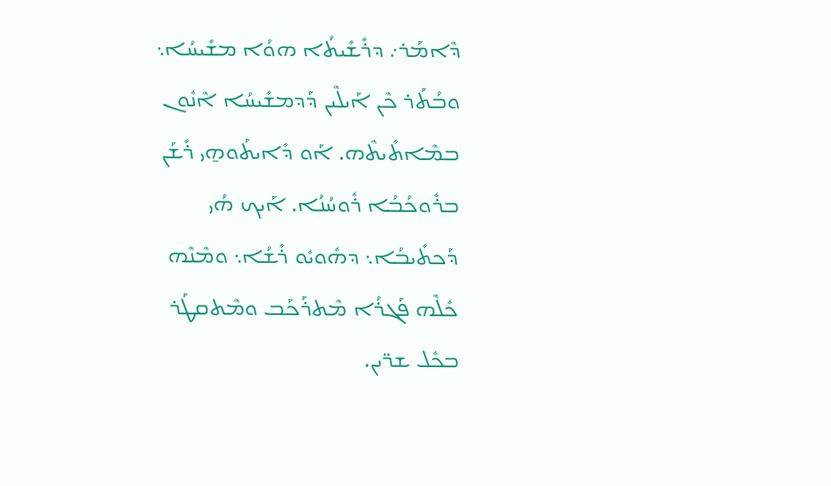ܕܶܐܡܰܪ܇ ܕܪܺܫܺܝܬܳܐ ܗܘܳܐ ܡܫܺܝܚܳܐ܆ ܘܒܳܬܰܪ ܟܶܢ ܐܰܝܠܶܝܢ ܕܰܕܡܫܺܝܚܳܐ ܐܶܢܽܘܢ ܒܡܶܐܬܺܝܬܶܗ. ܐܰܘ ܕܺܐܝܬܰܘܗ̱ܝ ܪܺܫܰܢ ܒܪܽܘܟܳܒܳܐ ܪܽܘܚܳܢܳܐ. ܐܰܝܟ ܗܳܝ ܕܰܟܬܺܝܒܳܐ܆ ܕܗܽܘܝܽܘ ܪܺܫܳܐ܆ ܘܡܶܢܶܗ ܟܽܠܶܗ ܦܰܓܪܳܐ ܡܶܬܪܰܟܰܒ ܘܡܶܬܩܛܰܪ ܒܟܽܠ ܫܪ̈ܝܢ.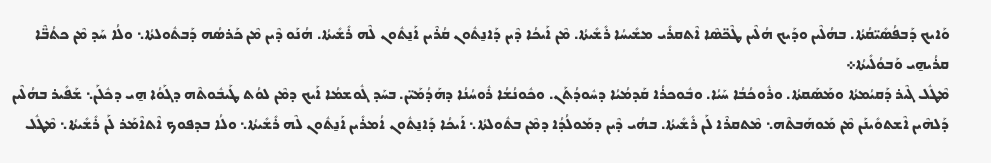ܘܰܐܝܟ ܕܰܒܦܳܣܺܝ̈ܩܳܬܳܐ. ܒܗܳܠܶܝܢ ܘܕܰܝܟ ܗܳܠܶܝܢ ܛܶܟ̈ܣܶܐ ܐܶܬܩܪܺܝ ܡܫܺܝܚܳܐ ܪܺܫܺܝܬܳܐ. ܡܶܢ ܐܰܝܟܳܐ ܕܶܝܢ ܕܰܐܢ̱ܬܽܘܢ ܩܳܪܶܝܢ ܐܰܢ̱ܬܽܘܢ ܠܶܗ ܪܺܫܺܝܬܳܐ. ܗܳܢܰܘ ܕܶܝܢ ܡܶܢ ܟܰܪܣܳܗ ܕܰܒܬܽܘܠܬܳܐ܆ ܘܠܳܐ ܚܰܕ ܡܶܢ ܟܬܳܒ̈ܶܐ ܩܪܳܝܗ̱ܝ ܘܰܒܘܳܠܺܝܬܳܐ܀
ܡܶܛܽܠ ܓܶܝܪ ܕܰܩܝܳܡܬܳܐ ܘܡܰܣܰܩܬܳܐ. ܘܪܽܘܟܳܒܳܐ ܚܰܝܳܐ. ܘܒܽܘܟܪܳܐ ܩܰܕܡܳܝܳܐ ܕܚܽܘܕܳܬܰܢ. ܘܟܽܘܢܳܫܳܐ ܪܽܘܚܳܢܳܐ ܕܗܰܕܳܡܰܝ̈ܢ. ܒܚܰܕ ܓܽܘܫܡܳܐ ܐܰܝܟ ܕܡܶܢ ܠܘܳܬ ܛܰܝܒܽܘܬܶܗ ܕܓܰܘܳܐ ܗ̱ܝ ܕܟܽܠܰܢ܆ ܫܰܦܺܝܪ ܒܗܳܠܶܝܢ ܕܰܠܗܶܝܢ ܐܶܫܬܘܺܝܢܰܢ ܡܶܢ ܡܰܘܗܰܒܬܶܗ܆ ܡܶܬܩܪܶܐ ܠܰܢ ܪܺܫܺܝܬܳܐ. ܒܗܳܝ ܕܶܝܢ ܕܡܰܘܠܳܕܳܐ ܕܡܶܢ ܒܬܽܘܠܬܳܐ܆ ܐܰܝܟܳܐ ܕܰܐܢ̱ܬܽܘܢ ܐܳܡܪܺܝܢ ܐܰܢ̱ܬܽܘܢ ܠܶܗ ܪܺܫܺܝܬܳܐ܆ ܘܠܳܐ ܒܕܦܘܟ ܐܶܬܐܶܡܰܪ ܠܰܢ ܪܺܫܺܝܬܳܐ܆ ܡܶܛܽܠ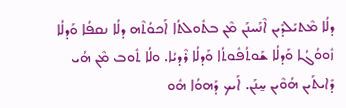ܕܠܳܐ ܡܶܬܝܰܠܕܺܝܢ ܐܶܢܰܚܢܰܢ ܡܶܢ ܒܬܽܘܠܬܳܐ ܐܰܟܘܳܬܶܗ ܕܠܳܐ ܢܩܦܳܐ ܘܰܕܠܳܐ ܙܽܘܘܳܓܳܐ ܘܰܕܠܳܐ ܫܰܘܬܳܦܽܘܬܳܐ ܘܰܕܠܳܐ ܪܶܕܝܳܐ. ܘܠܳܐ ܬܽܘܒ ܡܶܢ ܗܳܝ ܕܺܐܝܬܰܝܢ ܗܳܘܶܝܢ ܚ̱ܢܰܢ. ܐܰܝܟ ܕܰܗܘܳܐ ܗܽܘ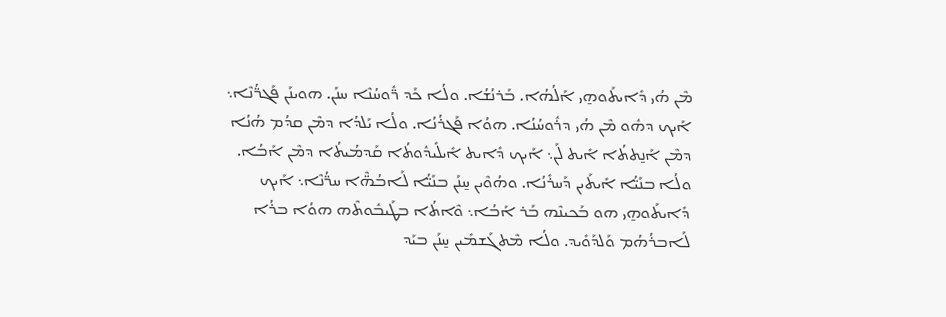ܡܶܢ ܗܳܝ ܕܺܐܝܬܰܘܗ̱ܝ ܐܰܠܳܗܳܐ. ܒܰܪܢܳܫܳܐ. ܘܠܳܐ ܟܰܕ ܪ̈ܽܘܚܳܢܶܐ ܚܢܰܢ. ܗܘܝܢܰܢ ܦܰܓܪ̈ܳܢܶܐ܆ ܐܰܝܟ ܕܗܽܘ ܡܶܢ ܗܳܝ ܕܪܽܘܚܳܢܳܐ. ܗܘܳܐ ܦܰܓܪܳܢܳܐ. ܘܠܳܐ ܝܰܠܕܳܐ ܕܡܶܢ ܩܕܳܡ ܗܳܢܳܐ ܕܡܶܢ ܐܰܢ̱ܬܬܳܐ ܐܺܝܬ ܠܰܢ܆ ܐܰܝܟ ܕܺܐܝܬ ܐܺܝܠܺܝܕܽܘܬܳܐ ܩܰܕܡܳܝܬܳܐ ܕܡܶܢ ܐܰܒܳܐ. ܘܠܳܐ ܒܢܰܝ̈ܳܐ ܐܺܝܬܰܝܢ ܕܰܚܪܺܢܳܐ. ܘܗܳܘܶܝܢ ܚ̱ܢܰܢ ܒܢܰܝ̈ܳܐ ܠܰܐܒܳܗ̈ܶܐ ܚܪ̈ܳܢܶܐ܆ ܐܰܝܟ ܕܺܐܝܬܰܘܗ̱ܝ ܗܘ ܒܰܟܝܢܶܗ ܒܰܪ ܐܰܒܳܐ܆ ܘܶܐܬܳܐ ܒܛܰܝܒܽܘܬܶܗ ܗܘܳܐ ܒܪܳܐ ܠܰܐܒܪܳܗܳܡ ܘܰܠܕܰܘܺܝܕ. ܘܠܳܐ ܡܶܬܓܰܫܡܺܝܢ ܚ̱ܢܰܢ ܒܝܰܕ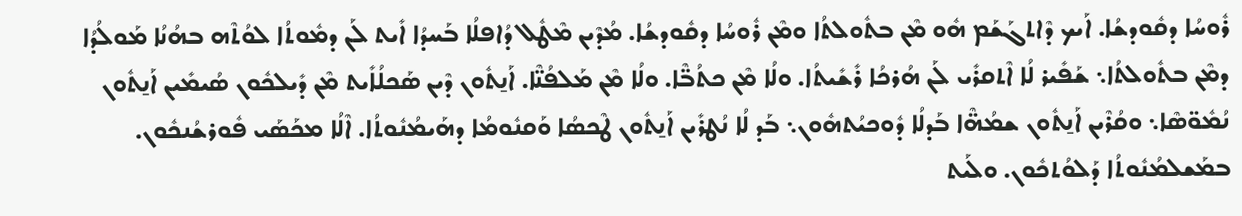ܪܽܘܚܳܐ ܕܩܽܘܕܫܳܐ. ܐܰܝܟ ܕܶܐܬܓܰܫܰܡ ܗܽܘ ܡܶܢ ܒܬܽܘܠܬܳܐ ܘܡܶܢ ܪܽܘܚܳܐ ܕܩܽܘܕܫܳܐ. ܡܳܕܶܝܢ ܡܶܛܽܠ ܕܳܐܦܠܳܐ ܒܰܚܕܳܐ ܐܺܝܬ ܠܰܢ ܕܡܽܘܬܳܐ ܠܘܳܬܶܗ ܒܗܳܢܳܐ ܡܰܘܠܳܕܳܐ ܕܡܶܢ ܒܬܽܘܠܬܳܐ܆ ܫܰܦܺܝܪ ܠܳܐ ܐܶܬܩܪܺܝ ܠܰܢ ܗܳܪܟܳܐ ܪܺܫܺܝܬܳܐ. ܘܠܳܐ ܡܶܢ ܟܬܳܒ̈ܶܐ. ܘܠܳܐ ܡܶܢ ܡܰܠܦܳܢ̈ܶܐ. ܐܰܢ̱ܬܽܘܢ ܕܶܝܢ ܣܰܟܠܳܐܺܝܬ ܡܶܢ ܕܺܝܠܟܽܘܢ ܣܳܝܡܺܝܢ ܐܰܢ̱ܬܽܘܢ ܢܳܡܽܘ̈ܣܶܐ܆ ܘܩܳܪܶܝܢ ܐܰܢ̱ܬܽܘܢ ܫܡܳܗ̈ܶܐ ܒܰܕܠܳܐ ܕܽܘܟܝܳܬܗܽܘܢ܆ ܒܰܕ ܠܳܐ ܢܳܛܪܺܝܢ ܐܰܢ̱ܬܽܘܢ ܛܶܟܣܳܐ ܘܰܩܢܽܘܡܳܐ ܕܗܰܝܡܳܢܽܘܬܳܐ. ܐܶܠܳܐ ܡܟܰܣܰܝ ܦܽܘܪܫܳܢܟܽܘܢ. ܒܡܰܫܠܡܳܢܽܘܬܳܐ ܕܰܠܘܳܬܟܽܘܢ. ܘܠܰܝܬ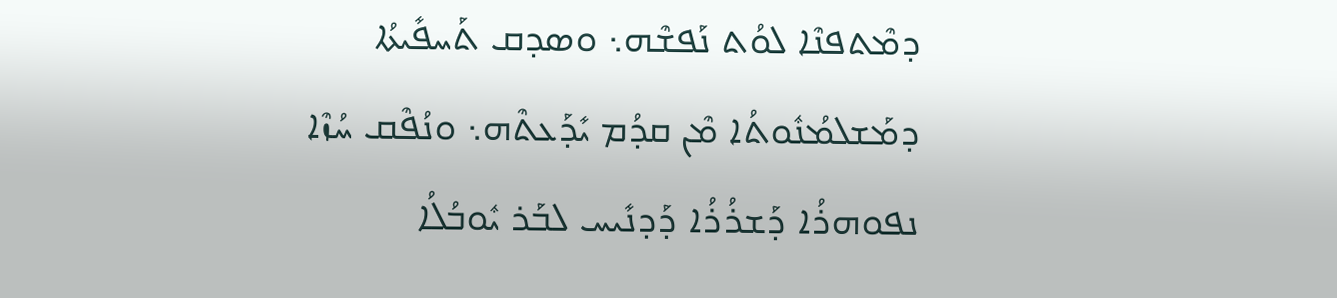ܕܡܶܬܦܢܶܐ ܠܘܳܬ ܢܰܦܫܶܗ܆ ܘܣܕܩ ܬܰܚܦܺܝܬܳܐ ܕܡܰܫܠܡܳܢܽܘܬܳܐ ܡܶܢ ܩܕܳܡ ܝܺܕܰܥܬܶܗ܆ ܘܢܳܦܶܩ ܚܳܙܶܐ ܢܦܘܗܪܳܐ ܕܰܫܪܳܪܳܐ ܕܰܕܢܺܝܚ ܠܒܰܪ ܝܽܘܒܳܠܳܐ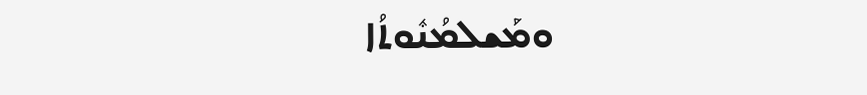ܘܡܰܫܠܡܳܢܽܘܬܳܐ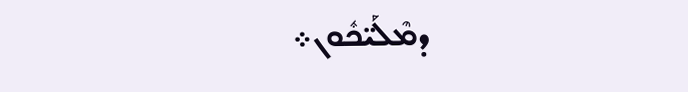ܕܡܶܠܰܝ̈ܟܽܘܢ܀